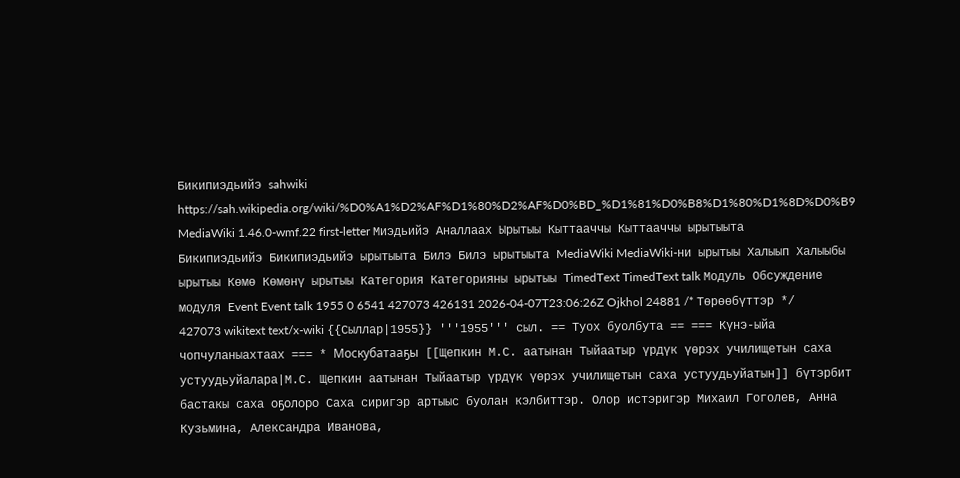Бикипиэдьийэ sahwiki https://sah.wikipedia.org/wiki/%D0%A1%D2%AF%D1%80%D2%AF%D0%BD_%D1%81%D0%B8%D1%80%D1%8D%D0%B9 MediaWiki 1.46.0-wmf.22 first-letter Миэдьийэ Аналлаах Ырытыы Кыттааччы Кыттааччы ырытыыта Бикипиэдьийэ Бикипиэдьийэ ырытыыта Билэ Билэ ырытыыта MediaWiki MediaWiki-ни ырытыы Халыып Халыыбы ырытыы Көмө Көмөнү ырытыы Категория Категорияны ырытыы TimedText TimedText talk Модуль Обсуждение модуля Event Event talk 1955 0 6541 427073 426131 2026-04-07T23:06:26Z Ojkhol 24881 /* Төрөөбүттэр */ 427073 wikitext text/x-wiki {{Сыллар|1955}} '''1955''' сыл. == Туох буолбута == === Күнэ-ыйа чопчуланыахтаах === * Москубатааҕы [[Щепкин М.С. аатынан Тыйаатыр үрдүк үөрэх училищетын саха устуудьуйалара|М.С. Щепкин аатынан Тыйаатыр үрдүк үөрэх училищетын саха устуудьуйатын]] бүтэрбит бастакы саха оҕолоро Саха сиригэр артыыс буолан кэлбиттэр. Олор истэригэр Михаил Гоголев, Анна Кузьмина, Александра Иванова,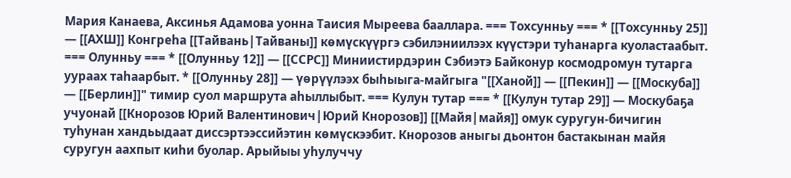Мария Канаева, Аксинья Адамова уонна Таисия Мыреева бааллара. === Тохсунньу === * [[Тохсунньу 25]] — [[АХШ]] Конгреһа [[Тайвань|Тайваны]] көмүскүүргэ сэбилэниилээх күүстэри туһанарга куоластаабыт. === Олунньу === * [[Олунньу 12]] — [[ССРС]] Миниистирдэрин Сэбиэтэ Байконур космодромун тутарга уураах таһаарбыт. * [[Олунньу 28]] — үөрүүлээх быһыыга-майгыга "[[Ханой]] — [[Пекин]] — [[Москуба]] — [[Берлин]]" тимир суол маршрута аһыллыбыт. === Кулун тутар === * [[Кулун тутар 29]] — Москубаҕа учуонай [[Кнорозов Юрий Валентинович|Юрий Кнорозов]] [[Майя|майя]] омук суругун-бичигин туһунан хандьыдаат диссэртээссийэтин көмүскээбит. Кнорозов аныгы дьонтон бастакынан майя суругун аахпыт киһи буолар. Арыйыы уһулуччу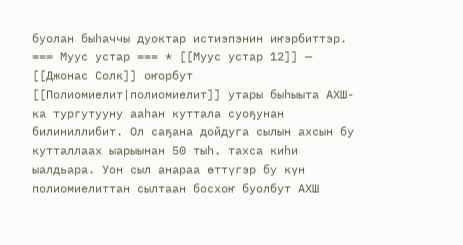буолан быһаччы дуоктар истиэпэнин иҥэрбиттэр. === Муус устар === * [[Муус устар 12]] — [[Джонас Солк]] оҥорбут [[Полиомиелит|полиомиелит]] утары быһыыта АХШ-ка тургутууну ааһан куттала суоҕунан билиниллибит. Ол саҕана дойдуга сылын ахсын бу кутталлаах ыарыынан 50 тыһ. тахса киһи ыалдьара. Уон сыл анараа өттүгэр бу күн полиомиелиттан сылтаан босхоҥ буолбут АХШ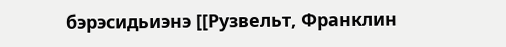бэрэсидьиэнэ [[Рузвельт, Франклин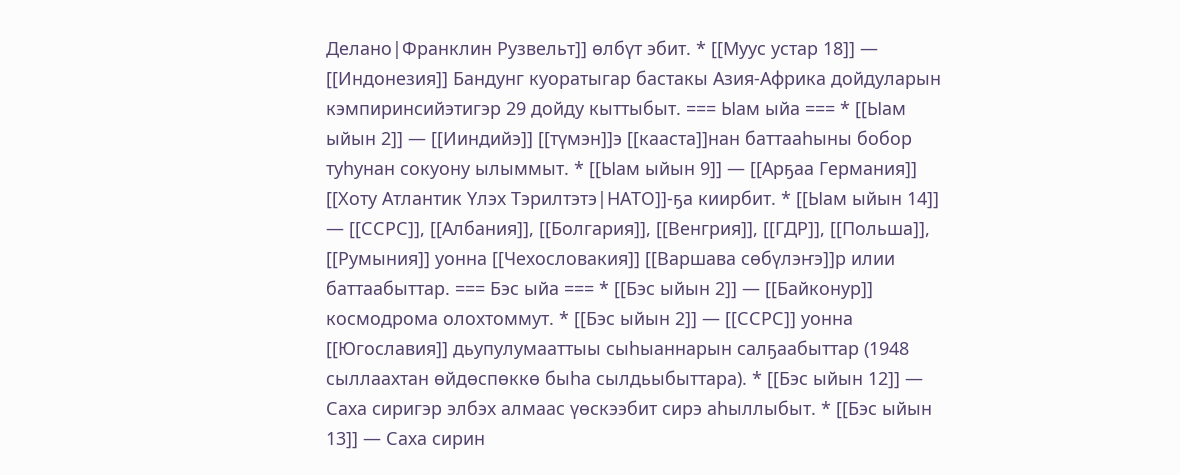Делано|Франклин Рузвельт]] өлбүт эбит. * [[Муус устар 18]] — [[Индонезия]] Бандунг куоратыгар бастакы Азия-Африка дойдуларын кэмпиринсийэтигэр 29 дойду кыттыбыт. === Ыам ыйа === * [[Ыам ыйын 2]] — [[Ииндийэ]] [[түмэн]]э [[кааста]]нан баттааһыны бобор туһунан сокуону ылыммыт. * [[Ыам ыйын 9]] — [[Арҕаа Германия]] [[Хоту Атлантик Үлэх Тэрилтэтэ|НАТО]]-ҕа киирбит. * [[Ыам ыйын 14]] — [[ССРС]], [[Албания]], [[Болгария]], [[Венгрия]], [[ГДР]], [[Польша]], [[Румыния]] уонна [[Чехословакия]] [[Варшава сөбүлэҥэ]]р илии баттаабыттар. === Бэс ыйа === * [[Бэс ыйын 2]] — [[Байконур]] космодрома олохтоммут. * [[Бэс ыйын 2]] — [[ССРС]] уонна [[Югославия]] дьупулумааттыы сыһыаннарын салҕаабыттар (1948 сыллаахтан өйдөспөккө быһа сылдьыбыттара). * [[Бэс ыйын 12]] — Саха сиригэр элбэх алмаас үөскээбит сирэ аһыллыбыт. * [[Бэс ыйын 13]] — Саха сирин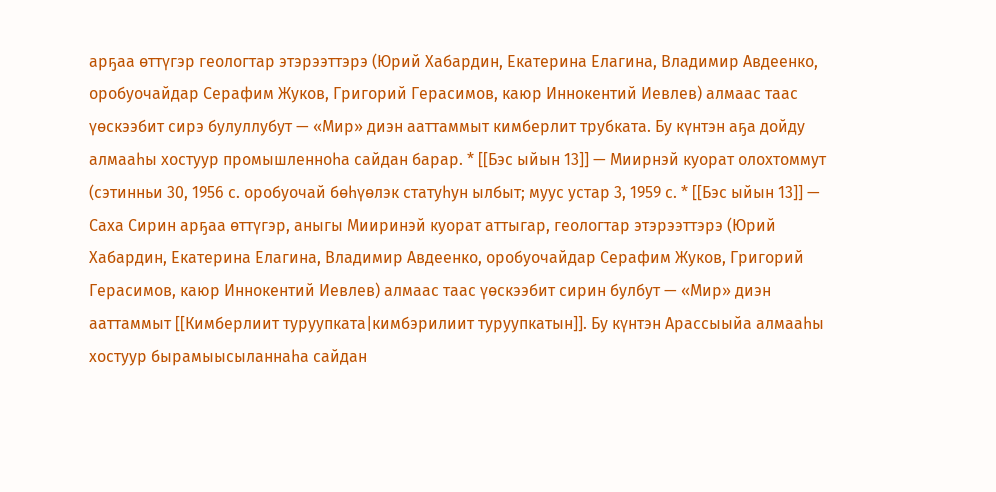арҕаа өттүгэр геологтар этэрээттэрэ (Юрий Хабардин, Екатерина Елагина, Владимир Авдеенко, оробуочайдар Серафим Жуков, Григорий Герасимов, каюр Иннокентий Иевлев) алмаас таас үөскээбит сирэ булуллубут — «Мир» диэн ааттаммыт кимберлит трубката. Бу күнтэн аҕа дойду алмааһы хостуур промышленноһа сайдан барар. * [[Бэс ыйын 13]] — Миирнэй куорат олохтоммут (сэтинньи 30, 1956 с. оробуочай бөһүөлэк статуһун ылбыт; муус устар 3, 1959 с. * [[Бэс ыйын 13]] — Саха Сирин арҕаа өттүгэр, аныгы Мииринэй куорат аттыгар, геологтар этэрээттэрэ (Юрий Хабардин, Екатерина Елагина, Владимир Авдеенко, оробуочайдар Серафим Жуков, Григорий Герасимов, каюр Иннокентий Иевлев) алмаас таас үөскээбит сирин булбут — «Мир» диэн ааттаммыт [[Кимберлиит туруупката|кимбэрилиит туруупкатын]]. Бу күнтэн Арассыыйа алмааһы хостуур бырамыысыланнаһа сайдан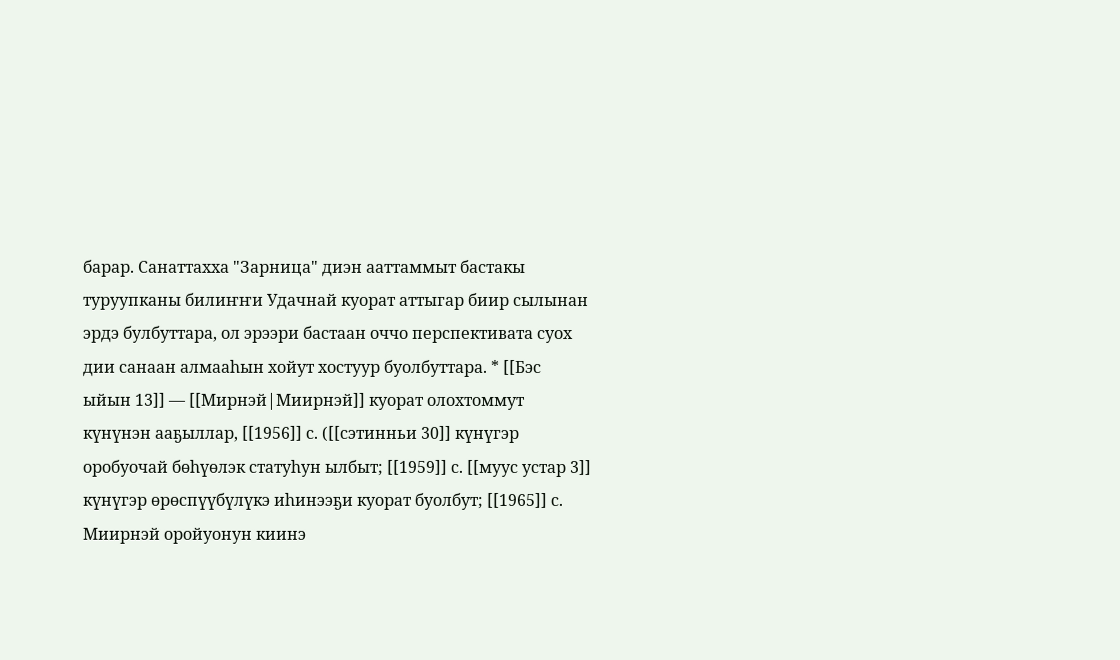барар. Санаттахха "Зарница" диэн ааттаммыт бастакы туруупканы билиҥҥи Удачнай куорат аттыгар биир сылынан эрдэ булбуттара, ол эрээри бастаан оччо перспективата суох дии санаан алмааһын хойут хостуур буолбуттара. * [[Бэс ыйын 13]] — [[Мирнэй|Миирнэй]] куорат олохтоммут күнүнэн ааҕыллар, [[1956]] с. ([[сэтинньи 30]] күнүгэр оробуочай бөһүөлэк статуһун ылбыт; [[1959]] с. [[муус устар 3]] күнүгэр өрөспүүбүлүкэ иһинээҕи куорат буолбут; [[1965]] с. Миирнэй оройуонун киинэ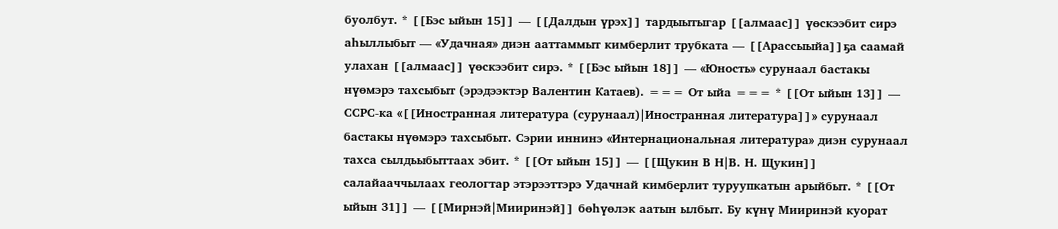буолбут. * [[Бэс ыйын 15]] — [[Далдын үрэх]] тардыытыгар [[алмаас]] үөскээбит сирэ аһыллыбыт — «Удачная» диэн ааттаммыт кимберлит трубката — [[Арассыыйа]]ҕа саамай улахан [[алмаас]] үөскээбит сирэ. * [[Бэс ыйын 18]] — «Юность» сурунаал бастакы нүөмэрэ тахсыбыт (эрэдээктэр Валентин Катаев). === От ыйа === * [[От ыйын 13]] — ССРС-ка «[[Иностранная литература (сурунаал)|Иностранная литература]]» сурунаал бастакы нүөмэрэ тахсыбыт. Сэрии иннинэ «Интернациональная литература» диэн сурунаал тахса сылдьыбыттаах эбит. * [[От ыйын 15]] — [[Щукин В Н|В. Н. Щукин]] салайааччылаах геологтар этэрээттэрэ Удачнай кимберлит туруупкатын арыйбыт. * [[От ыйын 31]] — [[Мирнэй|Мииринэй]] бөһүөлэк аатын ылбыт. Бу күнү Мииринэй куорат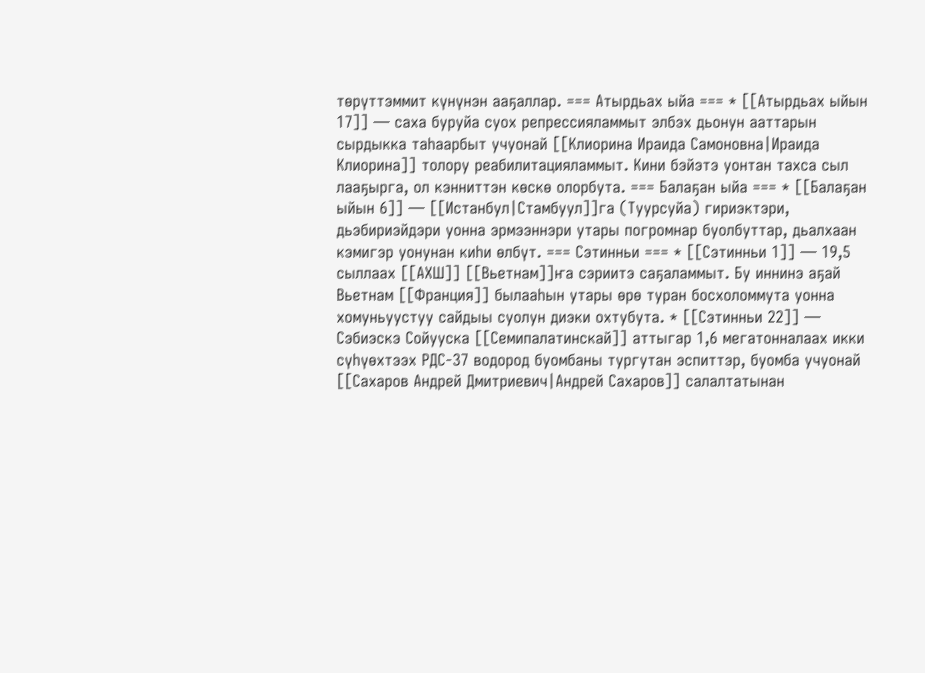төрүттэммит күнүнэн ааҕаллар. === Атырдьах ыйа === * [[Атырдьах ыйын 17]] — саха буруйа суох репрессияламмыт элбэх дьонун ааттарын сырдыкка таһаарбыт учуонай [[Клиорина Ираида Самоновна|Ираида Клиорина]] толору реабилитацияламмыт. Кини бэйэтэ уонтан тахса сыл лааҕырга, ол кэнниттэн көскө олорбута. === Балаҕан ыйа === * [[Балаҕан ыйын 6]] — [[Истанбул|Стамбуул]]га (Туурсуйа) гириэктэри, дьэбириэйдэри уонна эрмээннэри утары погромнар буолбуттар, дьалхаан кэмигэр уонунан киһи өлбүт. === Сэтинньи === * [[Сэтинньи 1]] — 19,5 сыллаах [[АХШ]] [[Вьетнам]]ҥа сэриитэ саҕаламмыт. Бу иннинэ аҕай Вьетнам [[Франция]] былааһын утары өрө туран босхоломмута уонна хомуньуустуу сайдыы суолун диэки охтубута. * [[Сэтинньи 22]] — Сэбиэскэ Сойууска [[Семипалатинскай]] аттыгар 1,6 мегатонналаах икки сүһүөхтээх РДС-37 водород буомбаны тургутан эспиттэр, буомба учуонай [[Сахаров Андрей Дмитриевич|Андрей Сахаров]] салалтатынан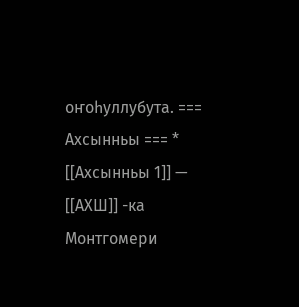оҥоһуллубута. === Ахсынньы === * [[Ахсынньы 1]] — [[АХШ]] -ка Монтгомери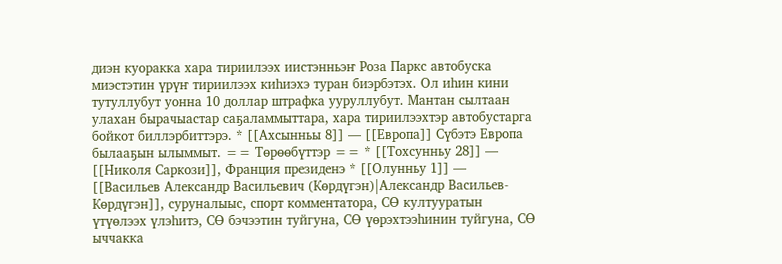диэн куоракка хара тириилээх иистэнньэҥ Роза Паркс автобуска миэстэтин үрүҥ тириилээх киһиэхэ туран биэрбэтэх. Ол иһин кини тутуллубут уонна 10 доллар штрафка ууруллубут. Мантан сылтаан улахан бырачыастар саҕаламмыттара, хара тириилээхтэр автобустарга бойкот биллэрбиттэрэ. * [[Ахсынньы 8]] — [[Европа]] Сүбэтэ Европа былааҕын ылыммыт. == Төрөөбүттэр == * [[Тохсунньу 28]] — [[Николя Саркози]], Франция президенэ * [[Олунньу 1]] — [[Васильев Александр Васильевич (Көрдүгэн)|Александр Васильев-Көрдүгэн]], суруналыыс, спорт комментатора, СӨ култууратын үтүөлээх үлэһитэ, СӨ бэчээтин туйгуна, СӨ үөрэхтээһинин туйгуна, СӨ ыччакка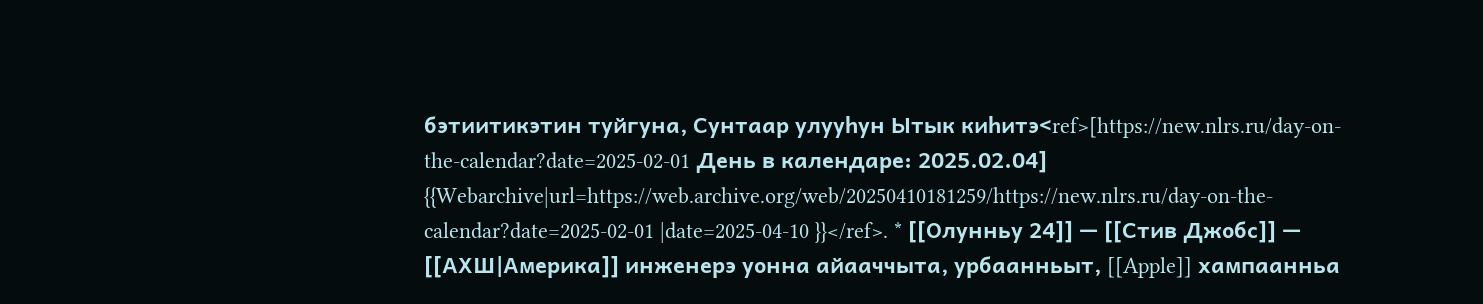бэтиитикэтин туйгуна, Сунтаар улууһун Ытык киһитэ<ref>[https://new.nlrs.ru/day-on-the-calendar?date=2025-02-01 День в календаре: 2025.02.04] {{Webarchive|url=https://web.archive.org/web/20250410181259/https://new.nlrs.ru/day-on-the-calendar?date=2025-02-01 |date=2025-04-10 }}</ref>. * [[Олунньу 24]] — [[Стив Джобс]] — [[АХШ|Америка]] инженерэ уонна айааччыта, урбаанньыт, [[Apple]] хампаанньа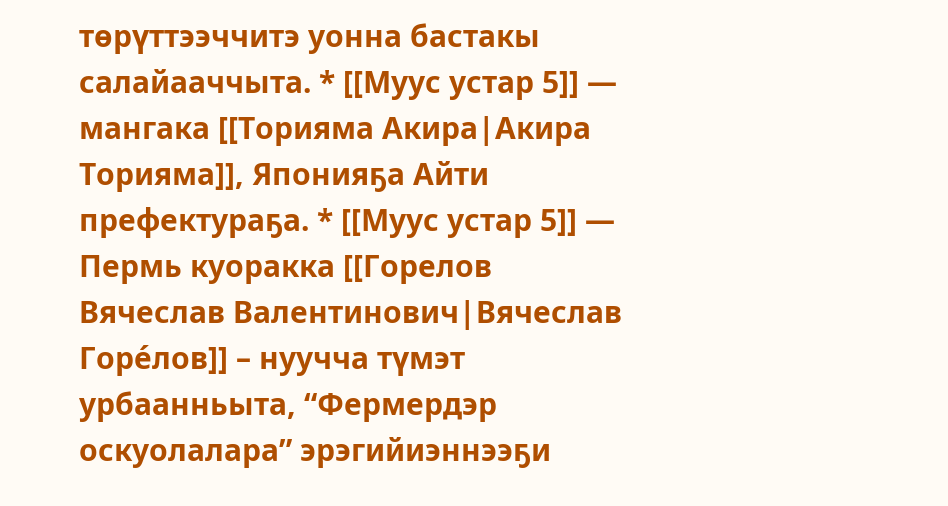төрүттээччитэ уонна бастакы салайааччыта. * [[Муус устар 5]] — мангака [[Торияма Акира|Акира Торияма]], Японияҕа Айти префектураҕа. * [[Муус устар 5]] — Пермь куоракка [[Горелов Вячеслав Валентинович|Вячеслав Горе́лов]] – нуучча түмэт урбаанньыта, “Фермердэр оскуолалара” эрэгийиэннээҕи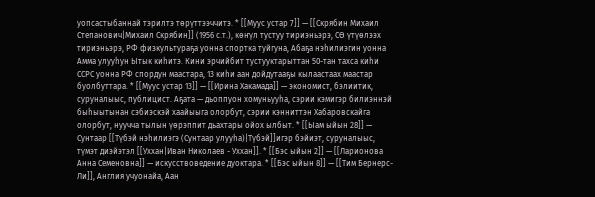уопсастыбаннай тэрилтэ төрүттээччитэ. * [[Муус устар 7]] — [[Скрябин Михаил Степанович|Михаил Скрябин]] (1956 с.т.), көҥүл тустуу тириэньэрэ, СӨ үтүөлээх тириэньэрэ, РФ физкультураҕа уонна спортка туйгуна, Абаҕа нэһилиэгин уонна Амма улууһун Ытык киһитэ. Кини эрчийбит тустууктарыттан 50-тан тахса киһи ССРС уонна РФ спордун маастара, 13 киһи аан дойдутааҕы кылаастаах маастар буолбуттара. * [[Муус устар 13]] — [[Ирина Хакамада]] — экономист, бэлиитик, суруналыыс, публицист. Аҕата — дьоппуон хомуньууһа, сэрии кэмигэр билиэннэй быһыытынан сэбиэскэй хаайыыга олорбут, сэрии кэнниттэн Хабаровскайга олорбут, нуучча тылын үөрэппит дьахтары ойох ылбыт. * [[Ыам ыйын 28]] — Сунтаар [[Түбэй нэһилиэгэ (Сунтаар улууһа)|Түбэй]]игэр бэйиэт, суруналыыс, түмэт диэйэтэл [[Уххан|Иван Николаев - Уххан]]. * [[Бэс ыйын 2]] — [[Ларионова Анна Семеновна]] — искусствоведение дуоктара. * [[Бэс ыйын 8]] — [[Тим Бернерс-Ли]], Англия учуонайа, Аан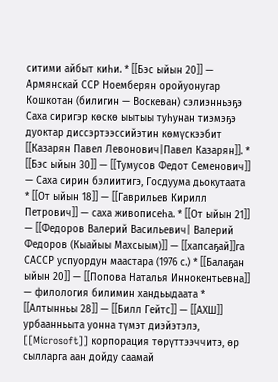ситими айбыт киһи. * [[Бэс ыйын 20]] — Армянскай ССР Ноемберян оройуонугар Кошкотан (билигин — Воскеван) сэлиэнньэҕэ Саха сиригэр көскө ыытыы туһунан тиэмэҕэ дуоктар диссэртээссийэтин көмүскээбит [[Казарян Павел Левонович|Павел Казарян]]. * [[Бэс ыйын 30]] — [[Тумусов Федот Семенович]] — Саха сирин бэлиитигэ, Госдуума дьокутаата * [[От ыйын 18]] — [[Гаврильев Кирилл Петрович]] — саха живописеһа. * [[От ыйын 21]] — [[Федоров Валерий Васильевич| Валерий Федоров (Кыайыы Махсыым)]] — [[хапсаҕай]]га САССР успуордун маастара (1976 с.) * [[Балаҕан ыйын 20]] — [[Попова Наталья Иннокентьевна]] — филология билимин хандьыдаата * [[Алтынньы 28]] — [[Билл Гейтс]] — [[АХШ]] урбаанньыта уонна түмэт диэйэтэлэ, [[Microsoft]] корпорация төрүттээччитэ, өр сылларга аан дойду саамай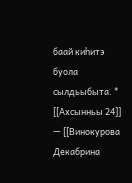баай киһитэ буола сылдьыбыта. * [[Ахсынньы 24]] — [[Винокурова Декабрина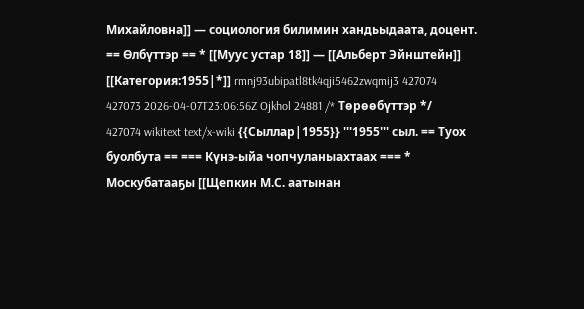Михайловна]] — социология билимин хандьыдаата, доцент. == Өлбүттэр == * [[Муус устар 18]] — [[Альберт Эйнштейн]] [[Категория:1955|*]] rmnj93ubipatl8tk4qji5462zwqmij3 427074 427073 2026-04-07T23:06:56Z Ojkhol 24881 /* Төрөөбүттэр */ 427074 wikitext text/x-wiki {{Сыллар|1955}} '''1955''' сыл. == Туох буолбута == === Күнэ-ыйа чопчуланыахтаах === * Москубатааҕы [[Щепкин М.С. аатынан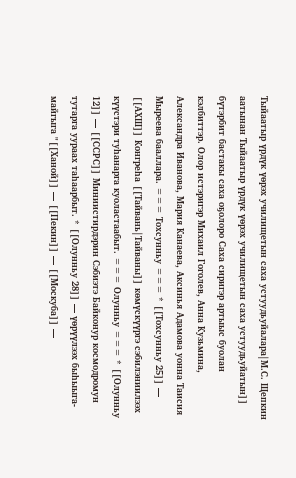Тыйаатыр үрдүк үөрэх училищетын саха устуудьуйалара|М.С. Щепкин аатынан Тыйаатыр үрдүк үөрэх училищетын саха устуудьуйатын]] бүтэрбит бастакы саха оҕолоро Саха сиригэр артыыс буолан кэлбиттэр. Олор истэригэр Михаил Гоголев, Анна Кузьмина, Александра Иванова, Мария Канаева, Аксинья Адамова уонна Таисия Мыреева бааллара. === Тохсунньу === * [[Тохсунньу 25]] — [[АХШ]] Конгреһа [[Тайвань|Тайваны]] көмүскүүргэ сэбилэниилээх күүстэри туһанарга куоластаабыт. === Олунньу === * [[Олунньу 12]] — [[ССРС]] Миниистирдэрин Сэбиэтэ Байконур космодромун тутарга уураах таһаарбыт. * [[Олунньу 28]] — үөрүүлээх быһыыга-майгыга "[[Ханой]] — [[Пекин]] — [[Москуба]] —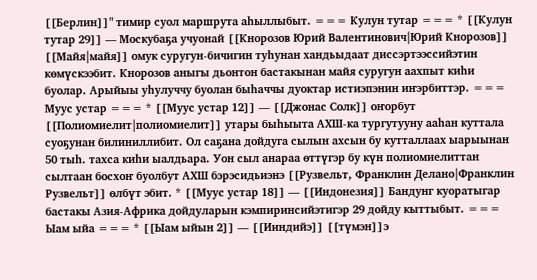[[Берлин]]" тимир суол маршрута аһыллыбыт. === Кулун тутар === * [[Кулун тутар 29]] — Москубаҕа учуонай [[Кнорозов Юрий Валентинович|Юрий Кнорозов]] [[Майя|майя]] омук суругун-бичигин туһунан хандьыдаат диссэртээссийэтин көмүскээбит. Кнорозов аныгы дьонтон бастакынан майя суругун аахпыт киһи буолар. Арыйыы уһулуччу буолан быһаччы дуоктар истиэпэнин иҥэрбиттэр. === Муус устар === * [[Муус устар 12]] — [[Джонас Солк]] оҥорбут [[Полиомиелит|полиомиелит]] утары быһыыта АХШ-ка тургутууну ааһан куттала суоҕунан билиниллибит. Ол саҕана дойдуга сылын ахсын бу кутталлаах ыарыынан 50 тыһ. тахса киһи ыалдьара. Уон сыл анараа өттүгэр бу күн полиомиелиттан сылтаан босхоҥ буолбут АХШ бэрэсидьиэнэ [[Рузвельт, Франклин Делано|Франклин Рузвельт]] өлбүт эбит. * [[Муус устар 18]] — [[Индонезия]] Бандунг куоратыгар бастакы Азия-Африка дойдуларын кэмпиринсийэтигэр 29 дойду кыттыбыт. === Ыам ыйа === * [[Ыам ыйын 2]] — [[Ииндийэ]] [[түмэн]]э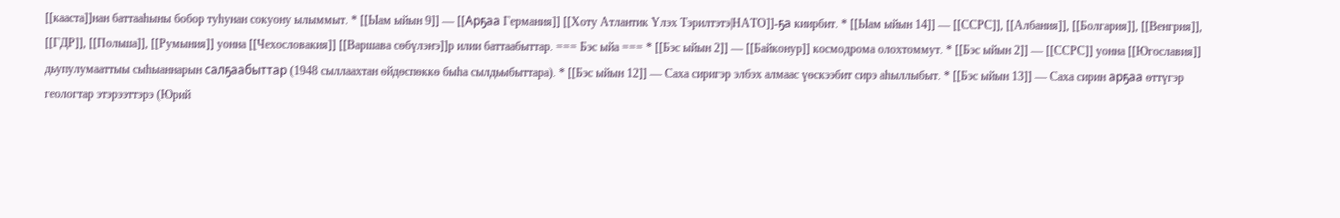[[кааста]]нан баттааһыны бобор туһунан сокуону ылыммыт. * [[Ыам ыйын 9]] — [[Арҕаа Германия]] [[Хоту Атлантик Үлэх Тэрилтэтэ|НАТО]]-ҕа киирбит. * [[Ыам ыйын 14]] — [[ССРС]], [[Албания]], [[Болгария]], [[Венгрия]], [[ГДР]], [[Польша]], [[Румыния]] уонна [[Чехословакия]] [[Варшава сөбүлэҥэ]]р илии баттаабыттар. === Бэс ыйа === * [[Бэс ыйын 2]] — [[Байконур]] космодрома олохтоммут. * [[Бэс ыйын 2]] — [[ССРС]] уонна [[Югославия]] дьупулумааттыы сыһыаннарын салҕаабыттар (1948 сыллаахтан өйдөспөккө быһа сылдьыбыттара). * [[Бэс ыйын 12]] — Саха сиригэр элбэх алмаас үөскээбит сирэ аһыллыбыт. * [[Бэс ыйын 13]] — Саха сирин арҕаа өттүгэр геологтар этэрээттэрэ (Юрий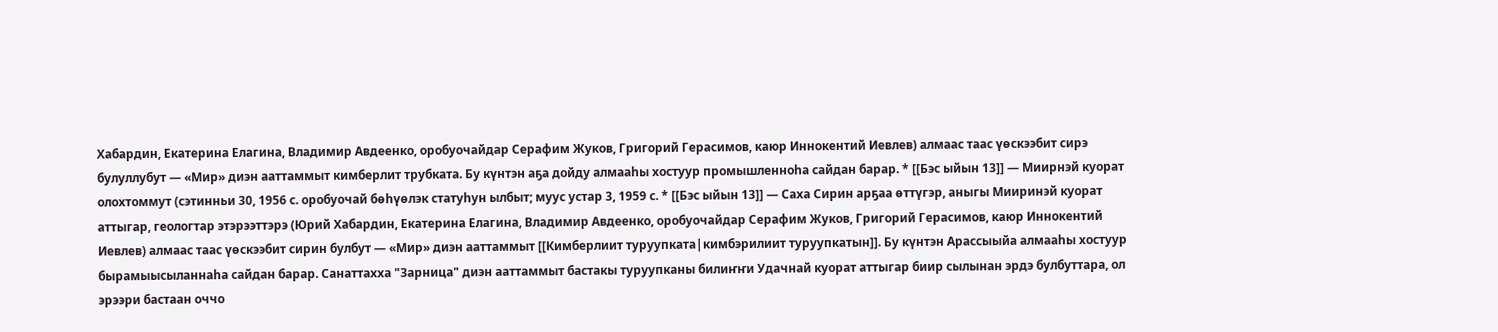Хабардин, Екатерина Елагина, Владимир Авдеенко, оробуочайдар Серафим Жуков, Григорий Герасимов, каюр Иннокентий Иевлев) алмаас таас үөскээбит сирэ булуллубут — «Мир» диэн ааттаммыт кимберлит трубката. Бу күнтэн аҕа дойду алмааһы хостуур промышленноһа сайдан барар. * [[Бэс ыйын 13]] — Миирнэй куорат олохтоммут (сэтинньи 30, 1956 с. оробуочай бөһүөлэк статуһун ылбыт; муус устар 3, 1959 с. * [[Бэс ыйын 13]] — Саха Сирин арҕаа өттүгэр, аныгы Мииринэй куорат аттыгар, геологтар этэрээттэрэ (Юрий Хабардин, Екатерина Елагина, Владимир Авдеенко, оробуочайдар Серафим Жуков, Григорий Герасимов, каюр Иннокентий Иевлев) алмаас таас үөскээбит сирин булбут — «Мир» диэн ааттаммыт [[Кимберлиит туруупката|кимбэрилиит туруупкатын]]. Бу күнтэн Арассыыйа алмааһы хостуур бырамыысыланнаһа сайдан барар. Санаттахха "Зарница" диэн ааттаммыт бастакы туруупканы билиҥҥи Удачнай куорат аттыгар биир сылынан эрдэ булбуттара, ол эрээри бастаан оччо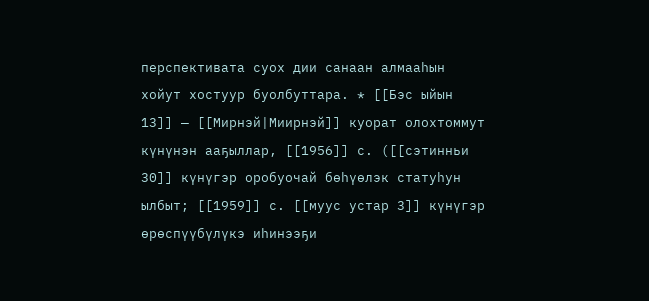перспективата суох дии санаан алмааһын хойут хостуур буолбуттара. * [[Бэс ыйын 13]] — [[Мирнэй|Миирнэй]] куорат олохтоммут күнүнэн ааҕыллар, [[1956]] с. ([[сэтинньи 30]] күнүгэр оробуочай бөһүөлэк статуһун ылбыт; [[1959]] с. [[муус устар 3]] күнүгэр өрөспүүбүлүкэ иһинээҕи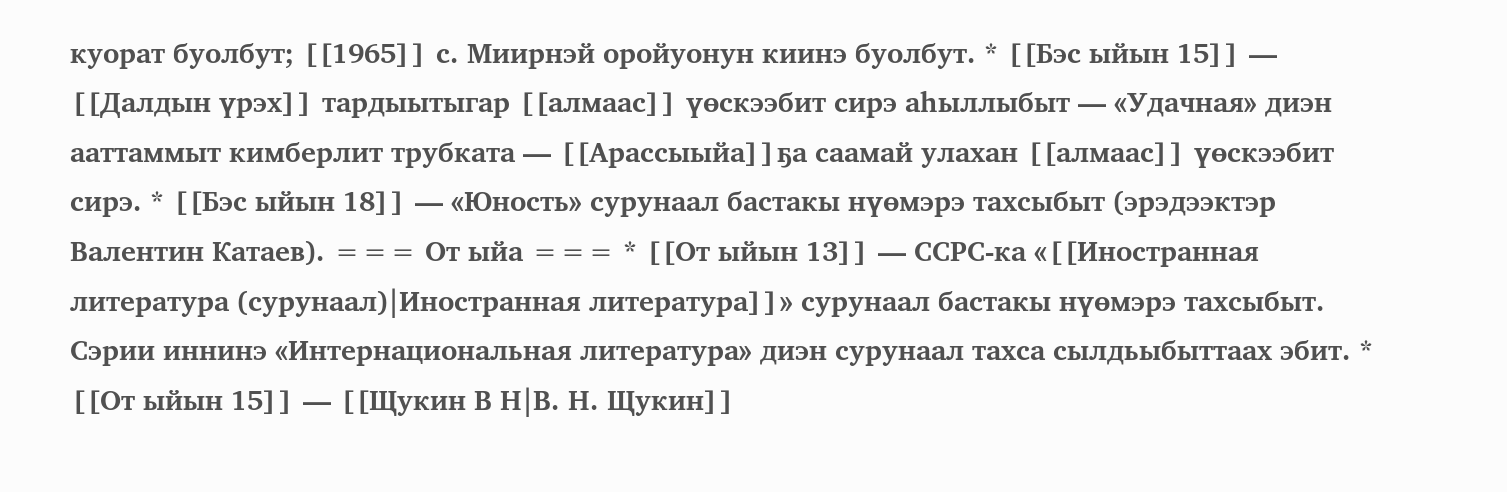куорат буолбут; [[1965]] с. Миирнэй оройуонун киинэ буолбут. * [[Бэс ыйын 15]] — [[Далдын үрэх]] тардыытыгар [[алмаас]] үөскээбит сирэ аһыллыбыт — «Удачная» диэн ааттаммыт кимберлит трубката — [[Арассыыйа]]ҕа саамай улахан [[алмаас]] үөскээбит сирэ. * [[Бэс ыйын 18]] — «Юность» сурунаал бастакы нүөмэрэ тахсыбыт (эрэдээктэр Валентин Катаев). === От ыйа === * [[От ыйын 13]] — ССРС-ка «[[Иностранная литература (сурунаал)|Иностранная литература]]» сурунаал бастакы нүөмэрэ тахсыбыт. Сэрии иннинэ «Интернациональная литература» диэн сурунаал тахса сылдьыбыттаах эбит. * [[От ыйын 15]] — [[Щукин В Н|В. Н. Щукин]]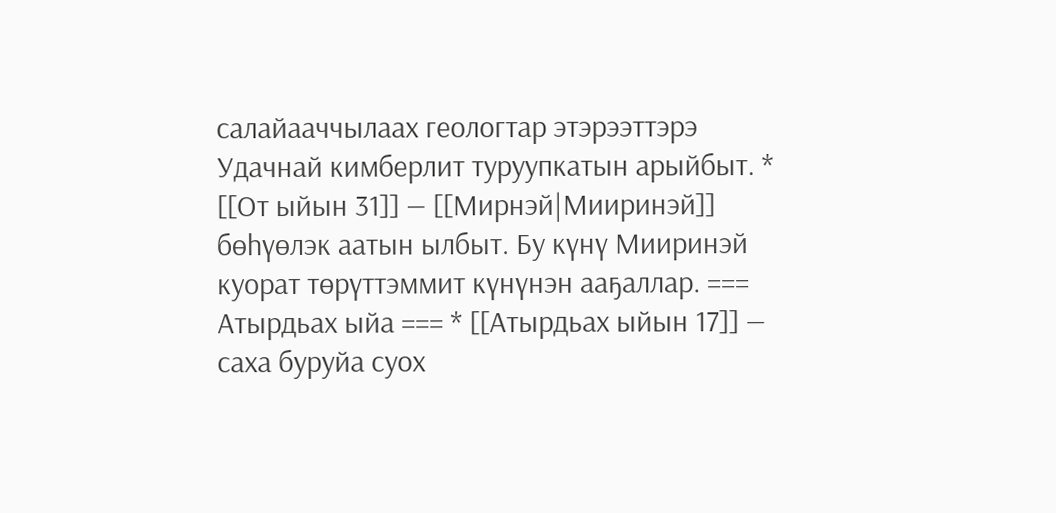салайааччылаах геологтар этэрээттэрэ Удачнай кимберлит туруупкатын арыйбыт. * [[От ыйын 31]] — [[Мирнэй|Мииринэй]] бөһүөлэк аатын ылбыт. Бу күнү Мииринэй куорат төрүттэммит күнүнэн ааҕаллар. === Атырдьах ыйа === * [[Атырдьах ыйын 17]] — саха буруйа суох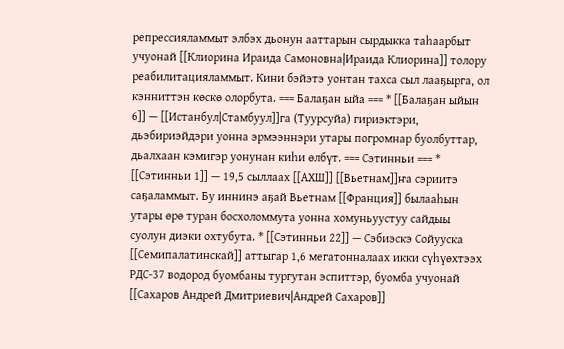репрессияламмыт элбэх дьонун ааттарын сырдыкка таһаарбыт учуонай [[Клиорина Ираида Самоновна|Ираида Клиорина]] толору реабилитацияламмыт. Кини бэйэтэ уонтан тахса сыл лааҕырга, ол кэнниттэн көскө олорбута. === Балаҕан ыйа === * [[Балаҕан ыйын 6]] — [[Истанбул|Стамбуул]]га (Туурсуйа) гириэктэри, дьэбириэйдэри уонна эрмээннэри утары погромнар буолбуттар, дьалхаан кэмигэр уонунан киһи өлбүт. === Сэтинньи === * [[Сэтинньи 1]] — 19,5 сыллаах [[АХШ]] [[Вьетнам]]ҥа сэриитэ саҕаламмыт. Бу иннинэ аҕай Вьетнам [[Франция]] былааһын утары өрө туран босхоломмута уонна хомуньуустуу сайдыы суолун диэки охтубута. * [[Сэтинньи 22]] — Сэбиэскэ Сойууска [[Семипалатинскай]] аттыгар 1,6 мегатонналаах икки сүһүөхтээх РДС-37 водород буомбаны тургутан эспиттэр, буомба учуонай [[Сахаров Андрей Дмитриевич|Андрей Сахаров]]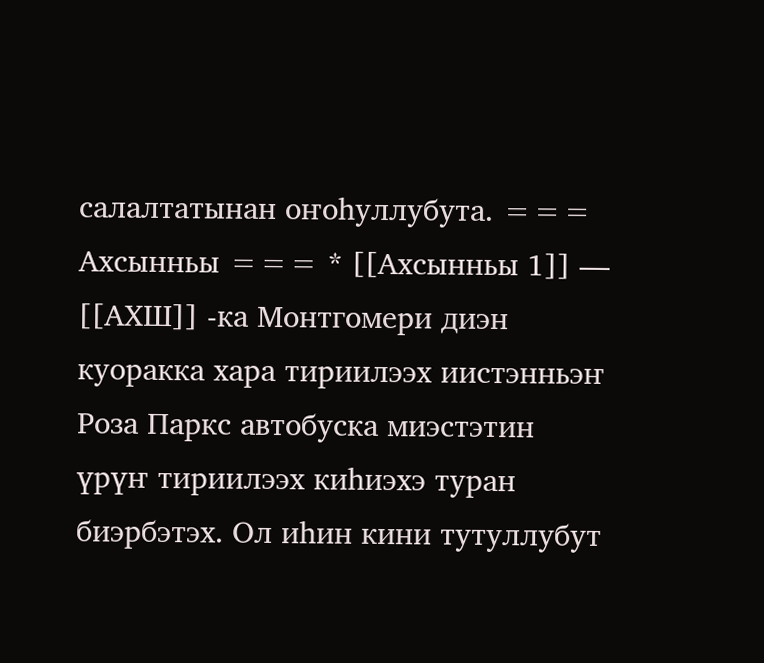салалтатынан оҥоһуллубута. === Ахсынньы === * [[Ахсынньы 1]] — [[АХШ]] -ка Монтгомери диэн куоракка хара тириилээх иистэнньэҥ Роза Паркс автобуска миэстэтин үрүҥ тириилээх киһиэхэ туран биэрбэтэх. Ол иһин кини тутуллубут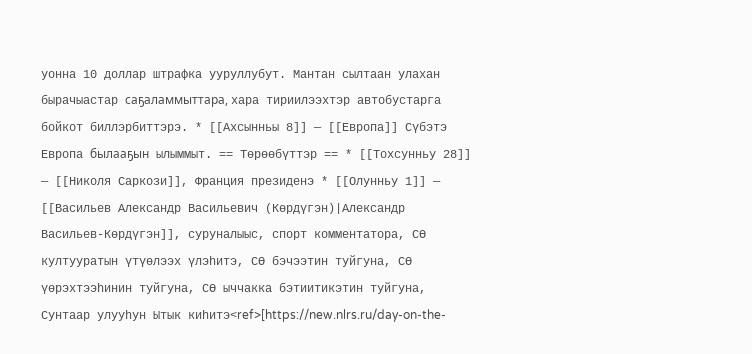уонна 10 доллар штрафка ууруллубут. Мантан сылтаан улахан бырачыастар саҕаламмыттара, хара тириилээхтэр автобустарга бойкот биллэрбиттэрэ. * [[Ахсынньы 8]] — [[Европа]] Сүбэтэ Европа былааҕын ылыммыт. == Төрөөбүттэр == * [[Тохсунньу 28]] — [[Николя Саркози]], Франция президенэ * [[Олунньу 1]] — [[Васильев Александр Васильевич (Көрдүгэн)|Александр Васильев-Көрдүгэн]], суруналыыс, спорт комментатора, СӨ култууратын үтүөлээх үлэһитэ, СӨ бэчээтин туйгуна, СӨ үөрэхтээһинин туйгуна, СӨ ыччакка бэтиитикэтин туйгуна, Сунтаар улууһун Ытык киһитэ<ref>[https://new.nlrs.ru/day-on-the-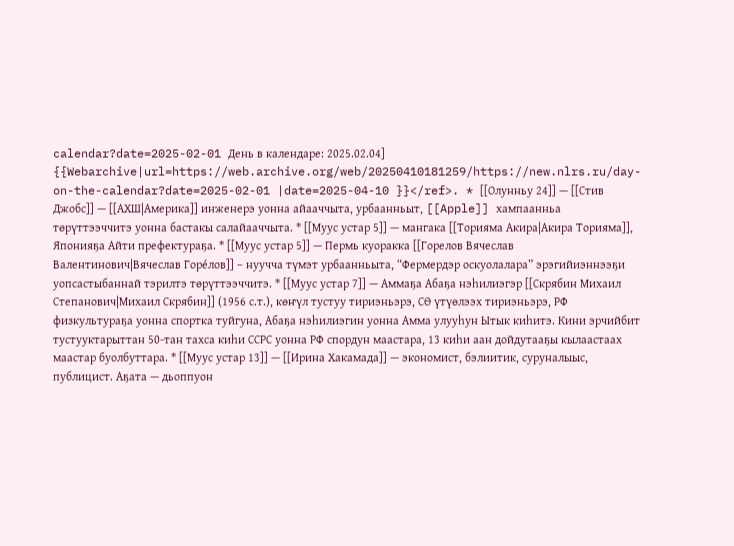calendar?date=2025-02-01 День в календаре: 2025.02.04] {{Webarchive|url=https://web.archive.org/web/20250410181259/https://new.nlrs.ru/day-on-the-calendar?date=2025-02-01 |date=2025-04-10 }}</ref>. * [[Олунньу 24]] — [[Стив Джобс]] — [[АХШ|Америка]] инженерэ уонна айааччыта, урбаанньыт, [[Apple]] хампаанньа төрүттээччитэ уонна бастакы салайааччыта. * [[Муус устар 5]] — мангака [[Торияма Акира|Акира Торияма]], Японияҕа Айти префектураҕа. * [[Муус устар 5]] — Пермь куоракка [[Горелов Вячеслав Валентинович|Вячеслав Горе́лов]] – нуучча түмэт урбаанньыта, “Фермердэр оскуолалара” эрэгийиэннээҕи уопсастыбаннай тэрилтэ төрүттээччитэ. * [[Муус устар 7]] — Аммаҕа Абаҕа нэһилиэгэр [[Скрябин Михаил Степанович|Михаил Скрябин]] (1956 с.т.), көҥүл тустуу тириэньэрэ, СӨ үтүөлээх тириэньэрэ, РФ физкультураҕа уонна спортка туйгуна, Абаҕа нэһилиэгин уонна Амма улууһун Ытык киһитэ. Кини эрчийбит тустууктарыттан 50-тан тахса киһи ССРС уонна РФ спордун маастара, 13 киһи аан дойдутааҕы кылаастаах маастар буолбуттара. * [[Муус устар 13]] — [[Ирина Хакамада]] — экономист, бэлиитик, суруналыыс, публицист. Аҕата — дьоппуон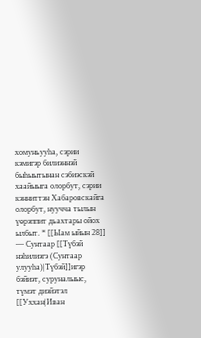хомуньууһа, сэрии кэмигэр билиэннэй быһыытынан сэбиэскэй хаайыыга олорбут, сэрии кэнниттэн Хабаровскайга олорбут, нуучча тылын үөрэппит дьахтары ойох ылбыт. * [[Ыам ыйын 28]] — Сунтаар [[Түбэй нэһилиэгэ (Сунтаар улууһа)|Түбэй]]игэр бэйиэт, суруналыыс, түмэт диэйэтэл [[Уххан|Иван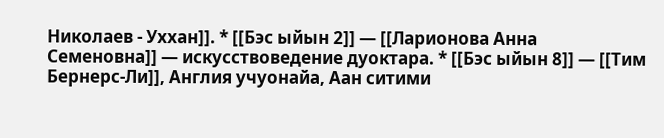Николаев - Уххан]]. * [[Бэс ыйын 2]] — [[Ларионова Анна Семеновна]] — искусствоведение дуоктара. * [[Бэс ыйын 8]] — [[Тим Бернерс-Ли]], Англия учуонайа, Аан ситими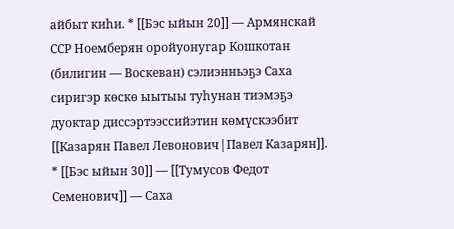айбыт киһи. * [[Бэс ыйын 20]] — Армянскай ССР Ноемберян оройуонугар Кошкотан (билигин — Воскеван) сэлиэнньэҕэ Саха сиригэр көскө ыытыы туһунан тиэмэҕэ дуоктар диссэртээссийэтин көмүскээбит [[Казарян Павел Левонович|Павел Казарян]]. * [[Бэс ыйын 30]] — [[Тумусов Федот Семенович]] — Саха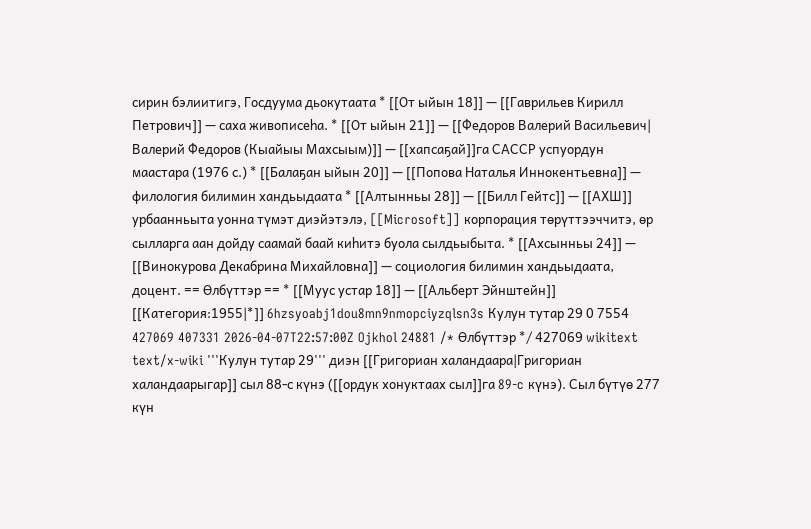сирин бэлиитигэ, Госдуума дьокутаата * [[От ыйын 18]] — [[Гаврильев Кирилл Петрович]] — саха живописеһа. * [[От ыйын 21]] — [[Федоров Валерий Васильевич| Валерий Федоров (Кыайыы Махсыым)]] — [[хапсаҕай]]га САССР успуордун маастара (1976 с.) * [[Балаҕан ыйын 20]] — [[Попова Наталья Иннокентьевна]] — филология билимин хандьыдаата * [[Алтынньы 28]] — [[Билл Гейтс]] — [[АХШ]] урбаанньыта уонна түмэт диэйэтэлэ, [[Microsoft]] корпорация төрүттээччитэ, өр сылларга аан дойду саамай баай киһитэ буола сылдьыбыта. * [[Ахсынньы 24]] — [[Винокурова Декабрина Михайловна]] — социология билимин хандьыдаата, доцент. == Өлбүттэр == * [[Муус устар 18]] — [[Альберт Эйнштейн]] [[Категория:1955|*]] 6hzsyoabj1dou8mn9nmopciyzqlsn3s Кулун тутар 29 0 7554 427069 407331 2026-04-07T22:57:00Z Ojkhol 24881 /* Өлбүттэр */ 427069 wikitext text/x-wiki '''Кулун тутар 29''' диэн [[Григориан халандаара|Григориан халандаарыгар]] сыл 88-с күнэ ([[ордук хонуктаах сыл]]га 89-c күнэ). Сыл бүтүө 277 күн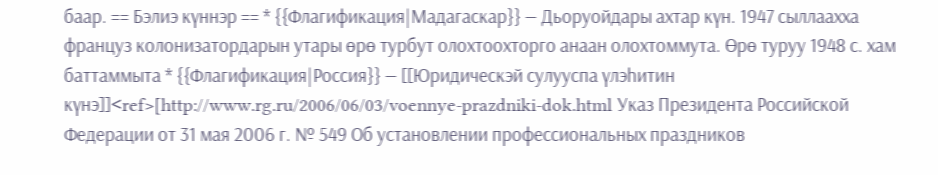баар. == Бэлиэ күннэр == * {{Флагификация|Мадагаскар}} — Дьоруойдары ахтар күн. 1947 сыллаахха француз колонизатордарын утары өрө турбут олохтоохторго анаан олохтоммута. Өрө туруу 1948 с. хам баттаммыта * {{Флагификация|Россия}} — [[Юридическэй сулууспа үлэһитин күнэ]]<ref>[http://www.rg.ru/2006/06/03/voennye-prazdniki-dok.html Указ Президента Российской Федерации от 31 мая 2006 г. № 549 Об установлении профессиональных праздников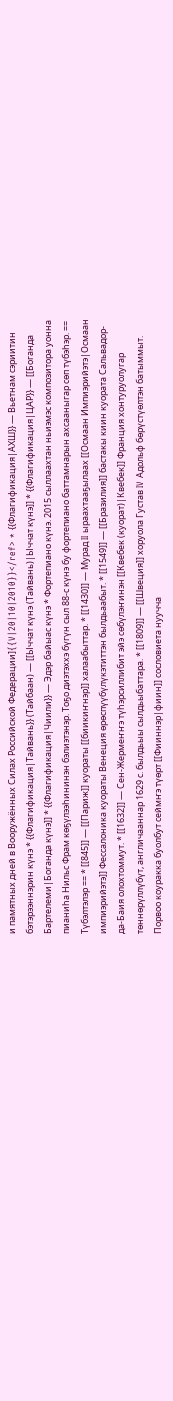и памятных дней в Вооружённых Силах Российской Федерации]{{V|20|10|2010}}</ref> * {{Флагификация|АХШ}} — Вьетнам сэриитин бэтэрээннэрин күнэ * {{Флагификация|Тайвань}} (Тайбаан) — [[Ыччат күнэ (Тайвань)|Ыччат күнэ]] * {{Флагификация|ЦАР}} — [[Боганда Бартелеми|Боганда күнэ]] * {{Флагификация|Чиили}} — Эдэр байыас күнэ * Фортепиано күнэ. 2015 сыллаахтан ньиэмэс композитора уонна пианиһа Нильс Фрам көҕүлээһининэн бэлиэтэнэр. Тоҕо диэтэххэ бүгүн сыл 88-с күнэ бу фортепиано баттамнарын ахсааныгар сөп түбэһэр. == Түбэлтэлэр == * [[845]] — [[Париж]] куораты [[биикиҥнэр]] халаабыттар. * [[1430]] — Мурад II ыраахтааҕылаах [[Осмаан Импиэрийэтэ|Осмаан импиэрийэтэ]] Фессалоника куораты Венеция өрөспүүбүлүкэтиттэн былдьаабыт. * [[1549]] — [[Бразилия]] бастакы киин куората Сальвадор-да-Баия олохтоммут. * [[1632]] — Сен-Жермеҥҥэ түһэрсиллибит эйэ сөбүлэҥинэн [[Квебек (куорат)|Квебек]] Франция хонтуруолугар төннөрүллүбүт, англичааннар 1629 с. былдьыы сылдьыбаттара. * [[1809]] — [[Швеция]] хоруола Густав IV Адольф бөрүстүөлтэн батыммыт. Порвоо коуракка буолбут сеймҥэ түөрт [[Фииннэр|фиин]] сословиета нуучча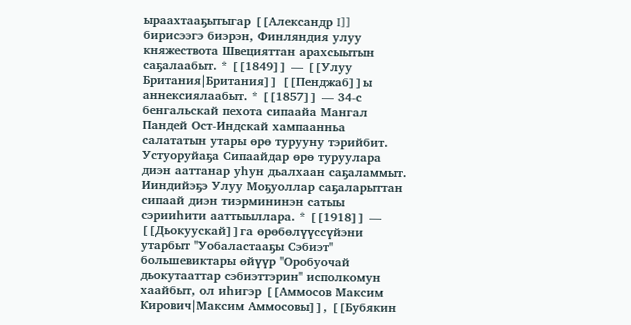ыраахтааҕытыгар [[Александр I]] бирисээгэ биэрэн, Финляндия улуу княжествота Швецияттан арахсыытын саҕалаабыт. * [[1849]] — [[Улуу Британия|Британия]] [[Пенджаб]]ы аннексиялаабыт. * [[1857]] — 34-с бенгальскай пехота сипаайа Мангал Пандей Ост-Индскай хампаанньа салататын утары өрө турууну тэрийбит. Устуоруйаҕа Сипаайдар өрө туруулара диэн ааттанар уһун дьалхаан саҕаламмыт. Ииндийэҕэ Улуу Моҕуоллар саҕаларыттан сипаай диэн тиэрмининэн сатыы сэрииһити ааттыыллара. * [[1918]] — [[Дьокуускай]]га өрөбөлүүссүйэни утарбыт ''Уобаластааҕы Сэбиэт'' большевиктары өйүүр ''Оробуочай дьокутааттар сэбиэттэрин'' исполкомун хаайбыт, ол иһигэр [[Аммосов Максим Кирович|Максим Аммосовы]], [[Бубякин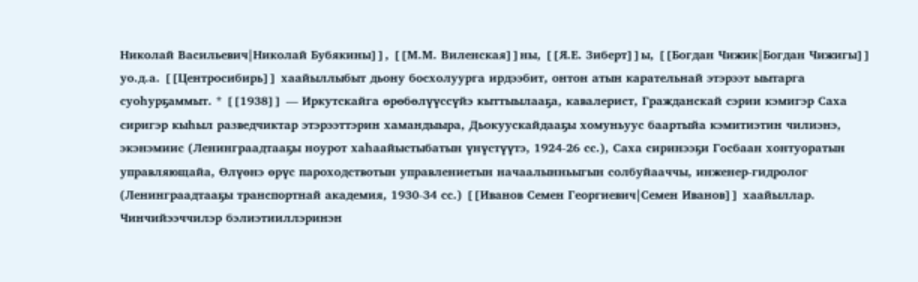Николай Васильевич|Николай Бубякины]], [[М.М. Виленская]]ны, [[Я.Е. Зиберт]]ы, [[Богдан Чижик|Богдан Чижигы]] уо.д.а. [[Центросибирь]] хаайыллыбыт дьону босхолуурга ирдээбит, онтон атын карательнай этэрээт ыытарга суоһурҕаммыт. * [[1938]] — Иркутскайга өрөбөлүүссүйэ кыттыылааҕа, кавалерист, Гражданскай сэрии кэмигэр Саха сиригэр кыһыл разведчиктар этэрээттэрин хамандыыра, Дьокуускайдааҕы хомуньуус баартыйа кэмитиэтин чилиэнэ, экэнэмиис (Ленинграадтааҕы ноурот хаһаайыстыбатын үнүстүүтэ, 1924-26 сс.), Саха сиринээҕи Госбаан хонтуоратын управляющайа, Өлүөнэ өрүс пароходствотын управлениетын начаалынньыгын солбуйааччы, инженер-гидролог (Ленинграадтааҕы транспортнай академия, 1930-34 сс.) [[Иванов Семен Георгиевич|Семен Иванов]] хаайыллар. Чинчийээччилэр бэлиэтииллэринэн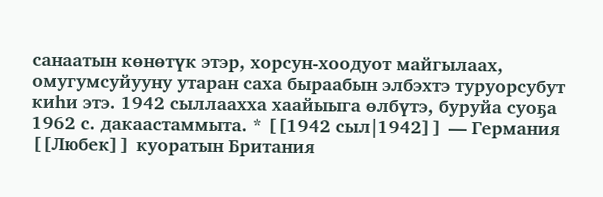санаатын көнөтүк этэр, хорсун-хоодуот майгылаах, омугумсуйууну утаран саха быраабын элбэхтэ туруорсубут киһи этэ. 1942 сыллаахха хаайыыга өлбүтэ, буруйа суоҕа 1962 с. дакаастаммыта. * [[1942 сыл|1942]] — Германия [[Любек]] куоратын Британия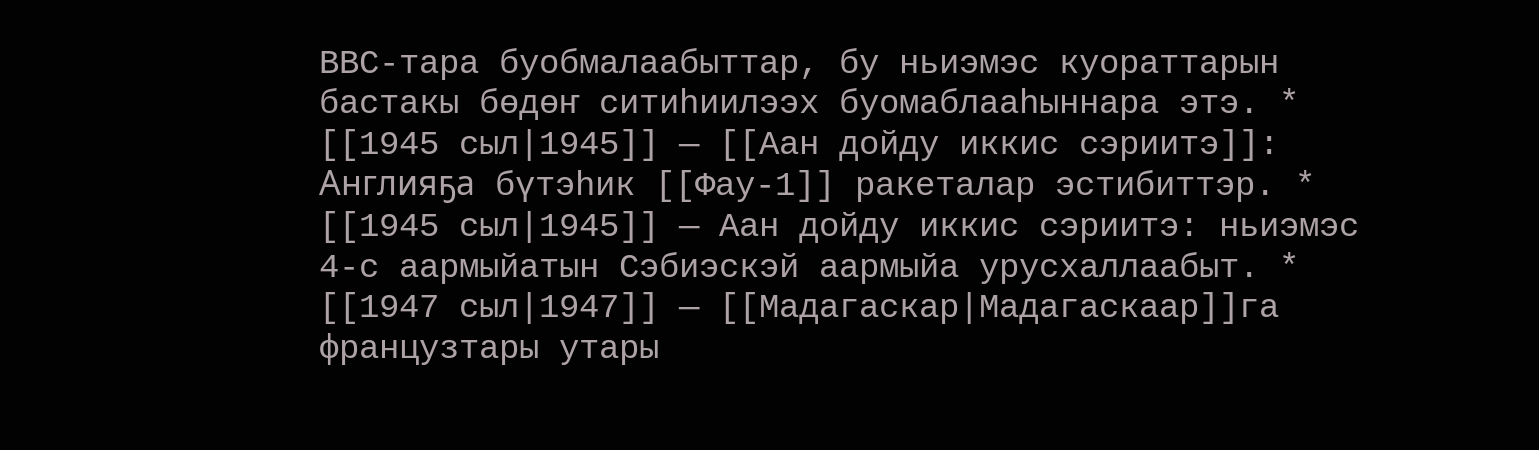ВВС-тара буобмалаабыттар, бу ньиэмэс куораттарын бастакы бөдөҥ ситиһиилээх буомаблааһыннара этэ. * [[1945 сыл|1945]] — [[Аан дойду иккис сэриитэ]]: Англияҕа бүтэһик [[Фау-1]] ракеталар эстибиттэр. * [[1945 сыл|1945]] — Аан дойду иккис сэриитэ: ньиэмэс 4-с аармыйатын Сэбиэскэй аармыйа урусхаллаабыт. * [[1947 сыл|1947]] — [[Мадагаскар|Мадагаскаар]]га французтары утары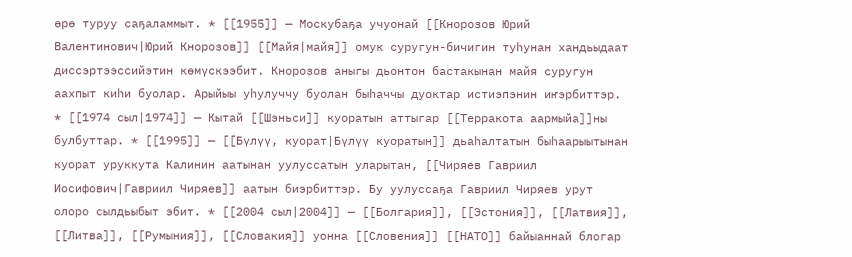өрө туруу саҕаламмыт. * [[1955]] — Москубаҕа учуонай [[Кнорозов Юрий Валентинович|Юрий Кнорозов]] [[Майя|майя]] омук суругун-бичигин туһунан хандьыдаат диссэртээссийэтин көмүскээбит. Кнорозов аныгы дьонтон бастакынан майя суругун аахпыт киһи буолар. Арыйыы уһулуччу буолан быһаччы дуоктар истиэпэнин иҥэрбиттэр. * [[1974 сыл|1974]] — Кытай [[Шэньси]] куоратын аттыгар [[Терракота аармыйа]]ны булбуттар. * [[1995]] — [[Бүлүү, куорат|Бүлүү куоратын]] дьаһалтатын быһаарыытынан куорат уруккута Калинин аатынан уулуссатын уларытан, [[Чиряев Гавриил Иосифович|Гавриил Чиряев]] аатын биэрбиттэр. Бу уулуссаҕа Гавриил Чиряев урут олоро сылдьыбыт эбит. * [[2004 сыл|2004]] — [[Болгария]], [[Эстония]], [[Латвия]], [[Литва]], [[Румыния]], [[Словакия]] уонна [[Словения]] [[НАТО]] байыаннай блогар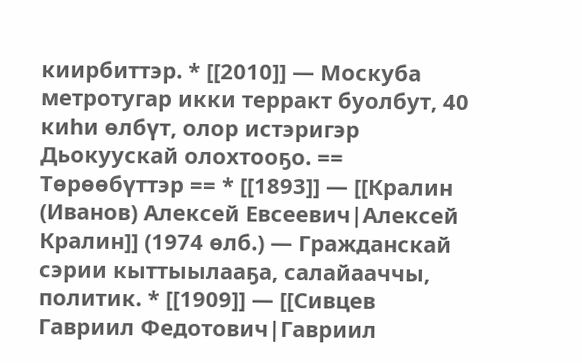киирбиттэр. * [[2010]] — Москуба метротугар икки терракт буолбут, 40 киһи өлбүт, олор истэригэр Дьокуускай олохтооҕо. == Төрөөбүттэр == * [[1893]] — [[Кралин (Иванов) Алексей Евсеевич|Алексей Кралин]] (1974 өлб.) — Гражданскай сэрии кыттыылааҕа, салайааччы, политик. * [[1909]] — [[Сивцев Гавриил Федотович|Гавриил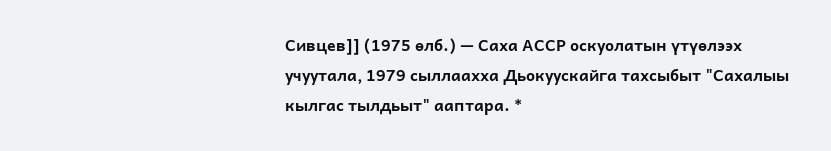Сивцев]] (1975 өлб.) — Саха АССР оскуолатын үтүөлээх учуутала, 1979 сыллаахха Дьокуускайга тахсыбыт "Сахалыы кылгас тылдьыт" ааптара. *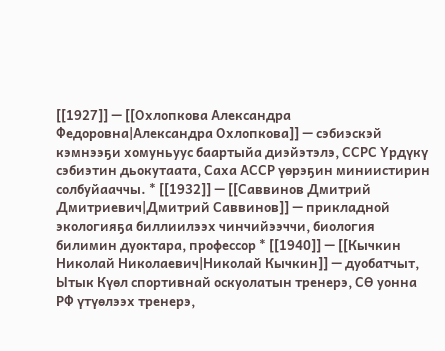[[1927]] — [[Охлопкова Александра Федоровна|Александра Охлопкова]] — сэбиэскэй кэмнээҕи хомуньуус баартыйа диэйэтэлэ, ССРС Үрдүкү сэбиэтин дьокутаата, Саха АССР үөрэҕин миниистирин солбуйааччы. * [[1932]] — [[Саввинов Дмитрий Дмитриевич|Дмитрий Саввинов]] — прикладной экологияҕа биллиилээх чинчийээччи, биология билимин дуоктара, профессор * [[1940]] — [[Кычкин Николай Николаевич|Николай Кычкин]] — дуобатчыт, Ытык Күөл спортивнай оскуолатын тренерэ, СӨ уонна РФ үтүөлээх тренерэ,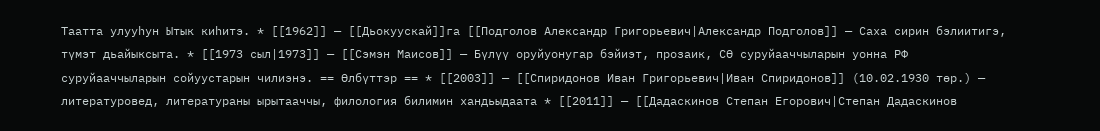Таатта улууһун Ытык киһитэ. * [[1962]] — [[Дьокуускай]]га [[Подголов Александр Григорьевич|Александр Подголов]] — Саха сирин бэлиитигэ, түмэт дьайыксыта. * [[1973 сыл|1973]] — [[Сэмэн Маисов]] — Бүлүү оруйуонугар бэйиэт, прозаик, СӨ суруйааччыларын уонна РФ суруйааччыларын сойуустарын чилиэнэ. == Өлбүттэр == * [[2003]] — [[Спиридонов Иван Григорьевич|Иван Спиридонов]] (10.02.1930 төр.) — литературовед, литератураны ырытааччы, филология билимин хандьыдаата * [[2011]] — [[Дадаскинов Степан Егорович|Степан Дадаскинов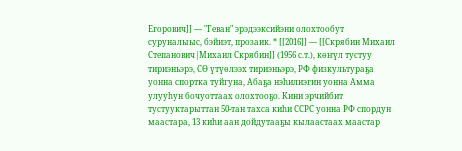Егорович]] — "Геван" эрэдээксийэни олохтообут суруналыыс, бэйиэт, прозаик. * [[2016]] — [[Скрябин Михаил Степанович|Михаил Скрябин]] (1956 с.т.), көҥүл тустуу тириэньэрэ, СӨ үтүөлээх тириэньэрэ, РФ физкультураҕа уонна спортка туйгуна, Абаҕа нэһилиэгин уонна Амма улууһун бочуоттаах олохтооҕо. Кини эрчийбит тустууктарыттан 50-тан тахса киһи ССРС уонна РФ спордун маастара, 13 киһи аан дойдутааҕы кылаастаах маастар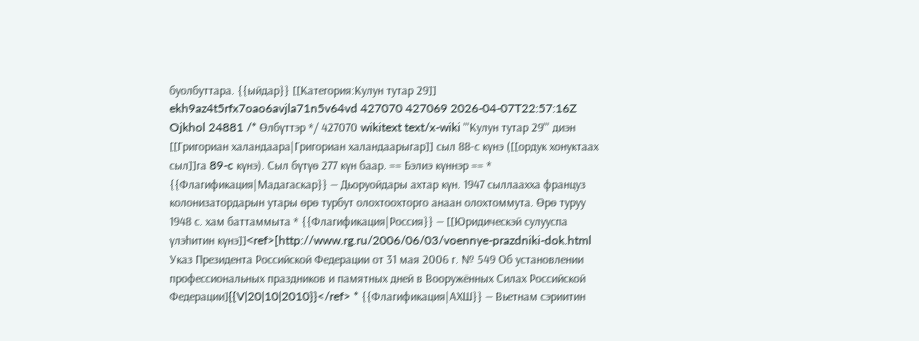буолбуттара. {{ыйдар}} [[Категория:Кулун тутар 29]] ekh9az4t5rfx7oao6avjla71n5v64vd 427070 427069 2026-04-07T22:57:16Z Ojkhol 24881 /* Өлбүттэр */ 427070 wikitext text/x-wiki '''Кулун тутар 29''' диэн [[Григориан халандаара|Григориан халандаарыгар]] сыл 88-с күнэ ([[ордук хонуктаах сыл]]га 89-c күнэ). Сыл бүтүө 277 күн баар. == Бэлиэ күннэр == * {{Флагификация|Мадагаскар}} — Дьоруойдары ахтар күн. 1947 сыллаахха француз колонизатордарын утары өрө турбут олохтоохторго анаан олохтоммута. Өрө туруу 1948 с. хам баттаммыта * {{Флагификация|Россия}} — [[Юридическэй сулууспа үлэһитин күнэ]]<ref>[http://www.rg.ru/2006/06/03/voennye-prazdniki-dok.html Указ Президента Российской Федерации от 31 мая 2006 г. № 549 Об установлении профессиональных праздников и памятных дней в Вооружённых Силах Российской Федерации]{{V|20|10|2010}}</ref> * {{Флагификация|АХШ}} — Вьетнам сэриитин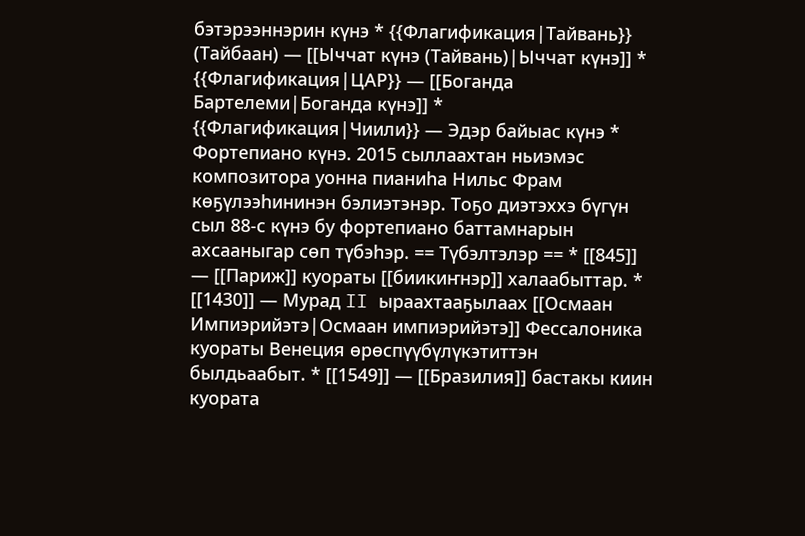бэтэрээннэрин күнэ * {{Флагификация|Тайвань}} (Тайбаан) — [[Ыччат күнэ (Тайвань)|Ыччат күнэ]] * {{Флагификация|ЦАР}} — [[Боганда Бартелеми|Боганда күнэ]] * {{Флагификация|Чиили}} — Эдэр байыас күнэ * Фортепиано күнэ. 2015 сыллаахтан ньиэмэс композитора уонна пианиһа Нильс Фрам көҕүлээһининэн бэлиэтэнэр. Тоҕо диэтэххэ бүгүн сыл 88-с күнэ бу фортепиано баттамнарын ахсааныгар сөп түбэһэр. == Түбэлтэлэр == * [[845]] — [[Париж]] куораты [[биикиҥнэр]] халаабыттар. * [[1430]] — Мурад II ыраахтааҕылаах [[Осмаан Импиэрийэтэ|Осмаан импиэрийэтэ]] Фессалоника куораты Венеция өрөспүүбүлүкэтиттэн былдьаабыт. * [[1549]] — [[Бразилия]] бастакы киин куората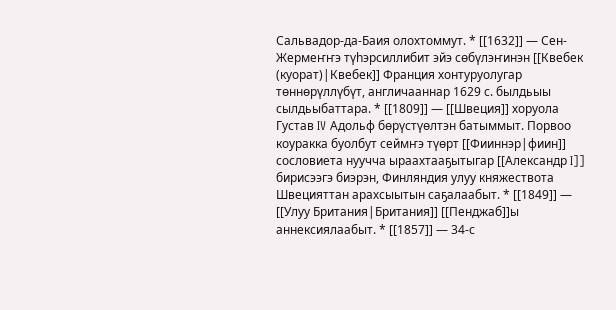Сальвадор-да-Баия олохтоммут. * [[1632]] — Сен-Жермеҥҥэ түһэрсиллибит эйэ сөбүлэҥинэн [[Квебек (куорат)|Квебек]] Франция хонтуруолугар төннөрүллүбүт, англичааннар 1629 с. былдьыы сылдьыбаттара. * [[1809]] — [[Швеция]] хоруола Густав IV Адольф бөрүстүөлтэн батыммыт. Порвоо коуракка буолбут сеймҥэ түөрт [[Фииннэр|фиин]] сословиета нуучча ыраахтааҕытыгар [[Александр I]] бирисээгэ биэрэн, Финляндия улуу княжествота Швецияттан арахсыытын саҕалаабыт. * [[1849]] — [[Улуу Британия|Британия]] [[Пенджаб]]ы аннексиялаабыт. * [[1857]] — 34-с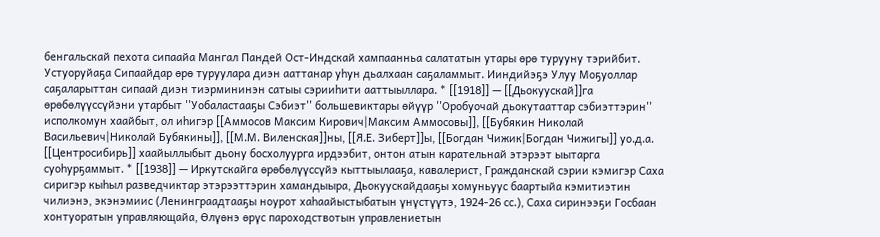бенгальскай пехота сипаайа Мангал Пандей Ост-Индскай хампаанньа салататын утары өрө турууну тэрийбит. Устуоруйаҕа Сипаайдар өрө туруулара диэн ааттанар уһун дьалхаан саҕаламмыт. Ииндийэҕэ Улуу Моҕуоллар саҕаларыттан сипаай диэн тиэрмининэн сатыы сэрииһити ааттыыллара. * [[1918]] — [[Дьокуускай]]га өрөбөлүүссүйэни утарбыт ''Уобаластааҕы Сэбиэт'' большевиктары өйүүр ''Оробуочай дьокутааттар сэбиэттэрин'' исполкомун хаайбыт, ол иһигэр [[Аммосов Максим Кирович|Максим Аммосовы]], [[Бубякин Николай Васильевич|Николай Бубякины]], [[М.М. Виленская]]ны, [[Я.Е. Зиберт]]ы, [[Богдан Чижик|Богдан Чижигы]] уо.д.а. [[Центросибирь]] хаайыллыбыт дьону босхолуурга ирдээбит, онтон атын карательнай этэрээт ыытарга суоһурҕаммыт. * [[1938]] — Иркутскайга өрөбөлүүссүйэ кыттыылааҕа, кавалерист, Гражданскай сэрии кэмигэр Саха сиригэр кыһыл разведчиктар этэрээттэрин хамандыыра, Дьокуускайдааҕы хомуньуус баартыйа кэмитиэтин чилиэнэ, экэнэмиис (Ленинграадтааҕы ноурот хаһаайыстыбатын үнүстүүтэ, 1924-26 сс.), Саха сиринээҕи Госбаан хонтуоратын управляющайа, Өлүөнэ өрүс пароходствотын управлениетын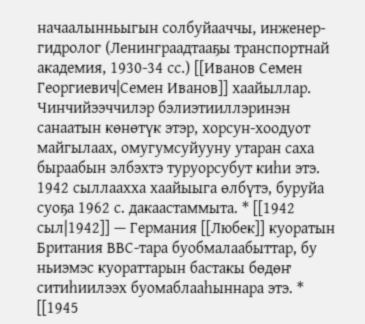начаалынньыгын солбуйааччы, инженер-гидролог (Ленинграадтааҕы транспортнай академия, 1930-34 сс.) [[Иванов Семен Георгиевич|Семен Иванов]] хаайыллар. Чинчийээччилэр бэлиэтииллэринэн санаатын көнөтүк этэр, хорсун-хоодуот майгылаах, омугумсуйууну утаран саха быраабын элбэхтэ туруорсубут киһи этэ. 1942 сыллаахха хаайыыга өлбүтэ, буруйа суоҕа 1962 с. дакаастаммыта. * [[1942 сыл|1942]] — Германия [[Любек]] куоратын Британия ВВС-тара буобмалаабыттар, бу ньиэмэс куораттарын бастакы бөдөҥ ситиһиилээх буомаблааһыннара этэ. * [[1945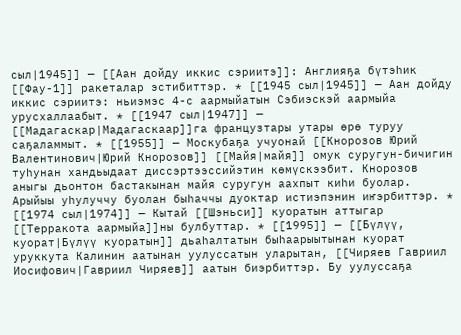сыл|1945]] — [[Аан дойду иккис сэриитэ]]: Англияҕа бүтэһик [[Фау-1]] ракеталар эстибиттэр. * [[1945 сыл|1945]] — Аан дойду иккис сэриитэ: ньиэмэс 4-с аармыйатын Сэбиэскэй аармыйа урусхаллаабыт. * [[1947 сыл|1947]] — [[Мадагаскар|Мадагаскаар]]га французтары утары өрө туруу саҕаламмыт. * [[1955]] — Москубаҕа учуонай [[Кнорозов Юрий Валентинович|Юрий Кнорозов]] [[Майя|майя]] омук суругун-бичигин туһунан хандьыдаат диссэртээссийэтин көмүскээбит. Кнорозов аныгы дьонтон бастакынан майя суругун аахпыт киһи буолар. Арыйыы уһулуччу буолан быһаччы дуоктар истиэпэнин иҥэрбиттэр. * [[1974 сыл|1974]] — Кытай [[Шэньси]] куоратын аттыгар [[Терракота аармыйа]]ны булбуттар. * [[1995]] — [[Бүлүү, куорат|Бүлүү куоратын]] дьаһалтатын быһаарыытынан куорат уруккута Калинин аатынан уулуссатын уларытан, [[Чиряев Гавриил Иосифович|Гавриил Чиряев]] аатын биэрбиттэр. Бу уулуссаҕа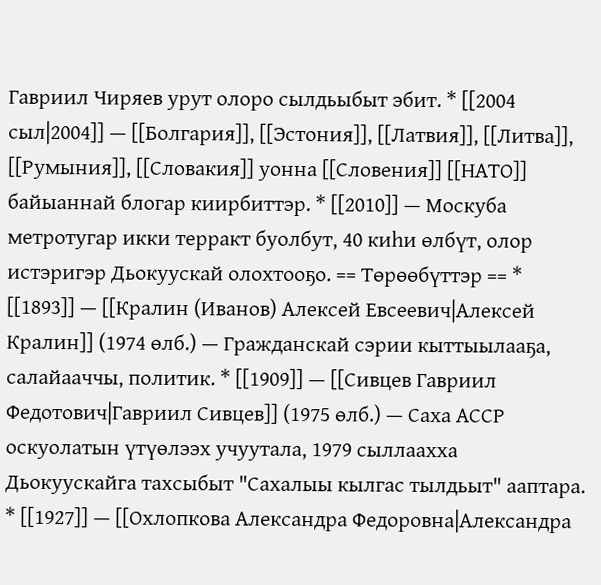Гавриил Чиряев урут олоро сылдьыбыт эбит. * [[2004 сыл|2004]] — [[Болгария]], [[Эстония]], [[Латвия]], [[Литва]], [[Румыния]], [[Словакия]] уонна [[Словения]] [[НАТО]] байыаннай блогар киирбиттэр. * [[2010]] — Москуба метротугар икки терракт буолбут, 40 киһи өлбүт, олор истэригэр Дьокуускай олохтооҕо. == Төрөөбүттэр == * [[1893]] — [[Кралин (Иванов) Алексей Евсеевич|Алексей Кралин]] (1974 өлб.) — Гражданскай сэрии кыттыылааҕа, салайааччы, политик. * [[1909]] — [[Сивцев Гавриил Федотович|Гавриил Сивцев]] (1975 өлб.) — Саха АССР оскуолатын үтүөлээх учуутала, 1979 сыллаахха Дьокуускайга тахсыбыт "Сахалыы кылгас тылдьыт" ааптара. * [[1927]] — [[Охлопкова Александра Федоровна|Александра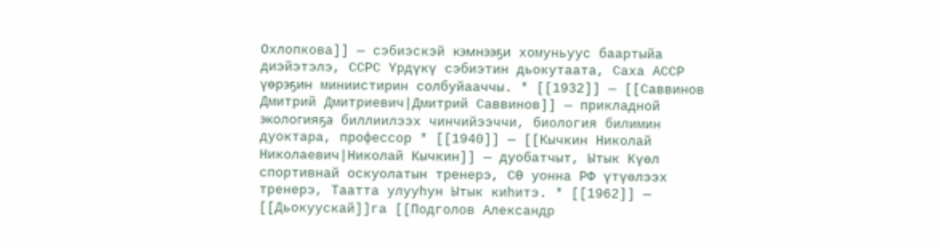Охлопкова]] — сэбиэскэй кэмнээҕи хомуньуус баартыйа диэйэтэлэ, ССРС Үрдүкү сэбиэтин дьокутаата, Саха АССР үөрэҕин миниистирин солбуйааччы. * [[1932]] — [[Саввинов Дмитрий Дмитриевич|Дмитрий Саввинов]] — прикладной экологияҕа биллиилээх чинчийээччи, биология билимин дуоктара, профессор * [[1940]] — [[Кычкин Николай Николаевич|Николай Кычкин]] — дуобатчыт, Ытык Күөл спортивнай оскуолатын тренерэ, СӨ уонна РФ үтүөлээх тренерэ, Таатта улууһун Ытык киһитэ. * [[1962]] — [[Дьокуускай]]га [[Подголов Александр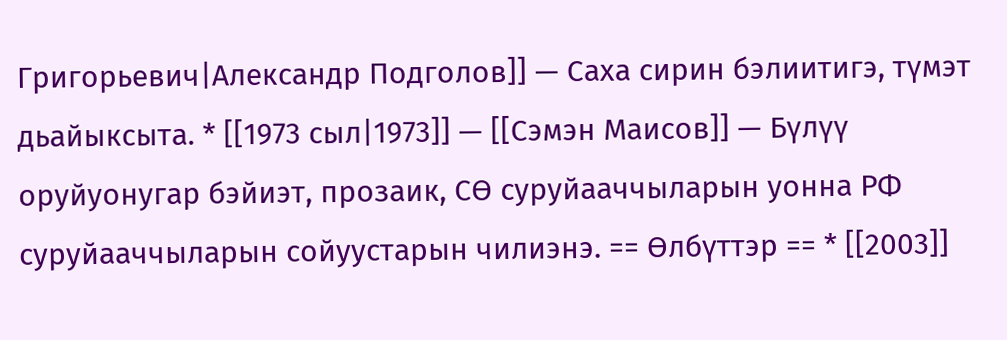Григорьевич|Александр Подголов]] — Саха сирин бэлиитигэ, түмэт дьайыксыта. * [[1973 сыл|1973]] — [[Сэмэн Маисов]] — Бүлүү оруйуонугар бэйиэт, прозаик, СӨ суруйааччыларын уонна РФ суруйааччыларын сойуустарын чилиэнэ. == Өлбүттэр == * [[2003]]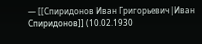— [[Спиридонов Иван Григорьевич|Иван Спиридонов]] (10.02.1930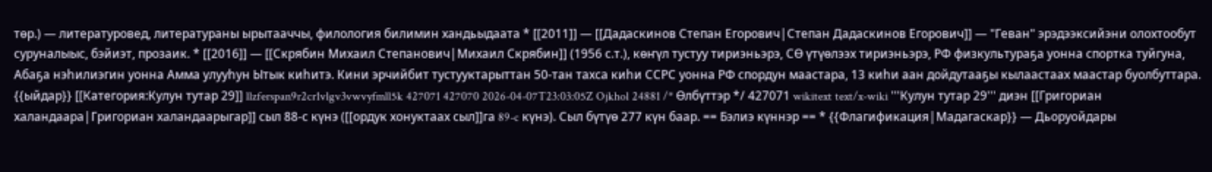төр.) — литературовед, литератураны ырытааччы, филология билимин хандьыдаата * [[2011]] — [[Дадаскинов Степан Егорович|Степан Дадаскинов Егорович]] — "Геван" эрэдээксийэни олохтообут суруналыыс, бэйиэт, прозаик. * [[2016]] — [[Скрябин Михаил Степанович|Михаил Скрябин]] (1956 с.т.), көҥүл тустуу тириэньэрэ, СӨ үтүөлээх тириэньэрэ, РФ физкультураҕа уонна спортка туйгуна, Абаҕа нэһилиэгин уонна Амма улууһун Ытык киһитэ. Кини эрчийбит тустууктарыттан 50-тан тахса киһи ССРС уонна РФ спордун маастара, 13 киһи аан дойдутааҕы кылаастаах маастар буолбуттара. {{ыйдар}} [[Категория:Кулун тутар 29]] llzferspan9r2cr1vlgv3vwvyfmll5k 427071 427070 2026-04-07T23:03:05Z Ojkhol 24881 /* Өлбүттэр */ 427071 wikitext text/x-wiki '''Кулун тутар 29''' диэн [[Григориан халандаара|Григориан халандаарыгар]] сыл 88-с күнэ ([[ордук хонуктаах сыл]]га 89-c күнэ). Сыл бүтүө 277 күн баар. == Бэлиэ күннэр == * {{Флагификация|Мадагаскар}} — Дьоруойдары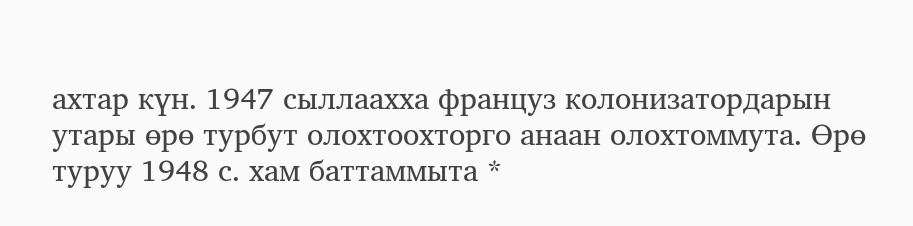ахтар күн. 1947 сыллаахха француз колонизатордарын утары өрө турбут олохтоохторго анаан олохтоммута. Өрө туруу 1948 с. хам баттаммыта *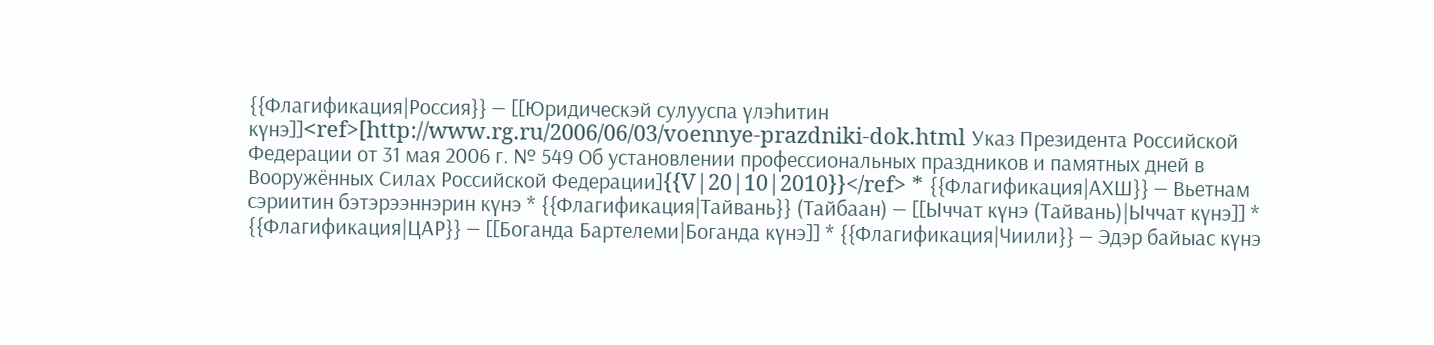{{Флагификация|Россия}} — [[Юридическэй сулууспа үлэһитин күнэ]]<ref>[http://www.rg.ru/2006/06/03/voennye-prazdniki-dok.html Указ Президента Российской Федерации от 31 мая 2006 г. № 549 Об установлении профессиональных праздников и памятных дней в Вооружённых Силах Российской Федерации]{{V|20|10|2010}}</ref> * {{Флагификация|АХШ}} — Вьетнам сэриитин бэтэрээннэрин күнэ * {{Флагификация|Тайвань}} (Тайбаан) — [[Ыччат күнэ (Тайвань)|Ыччат күнэ]] * {{Флагификация|ЦАР}} — [[Боганда Бартелеми|Боганда күнэ]] * {{Флагификация|Чиили}} — Эдэр байыас күнэ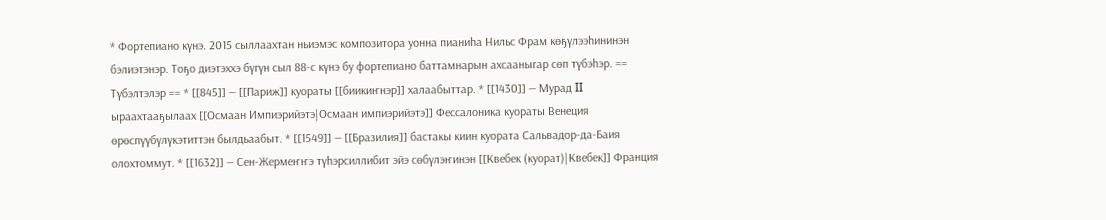* Фортепиано күнэ. 2015 сыллаахтан ньиэмэс композитора уонна пианиһа Нильс Фрам көҕүлээһининэн бэлиэтэнэр. Тоҕо диэтэххэ бүгүн сыл 88-с күнэ бу фортепиано баттамнарын ахсааныгар сөп түбэһэр. == Түбэлтэлэр == * [[845]] — [[Париж]] куораты [[биикиҥнэр]] халаабыттар. * [[1430]] — Мурад II ыраахтааҕылаах [[Осмаан Импиэрийэтэ|Осмаан импиэрийэтэ]] Фессалоника куораты Венеция өрөспүүбүлүкэтиттэн былдьаабыт. * [[1549]] — [[Бразилия]] бастакы киин куората Сальвадор-да-Баия олохтоммут. * [[1632]] — Сен-Жермеҥҥэ түһэрсиллибит эйэ сөбүлэҥинэн [[Квебек (куорат)|Квебек]] Франция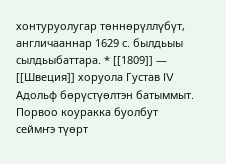хонтуруолугар төннөрүллүбүт, англичааннар 1629 с. былдьыы сылдьыбаттара. * [[1809]] — [[Швеция]] хоруола Густав IV Адольф бөрүстүөлтэн батыммыт. Порвоо коуракка буолбут сеймҥэ түөрт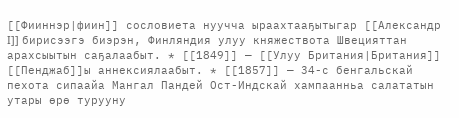[[Фииннэр|фиин]] сословиета нуучча ыраахтааҕытыгар [[Александр I]] бирисээгэ биэрэн, Финляндия улуу княжествота Швецияттан арахсыытын саҕалаабыт. * [[1849]] — [[Улуу Британия|Британия]] [[Пенджаб]]ы аннексиялаабыт. * [[1857]] — 34-с бенгальскай пехота сипаайа Мангал Пандей Ост-Индскай хампаанньа салататын утары өрө турууну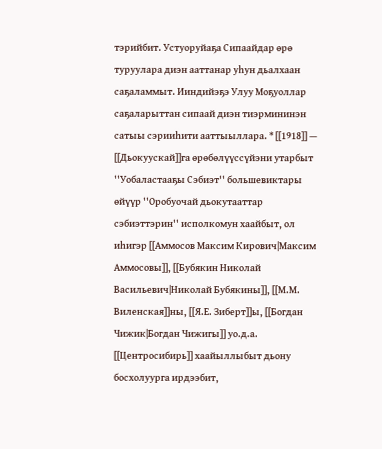тэрийбит. Устуоруйаҕа Сипаайдар өрө туруулара диэн ааттанар уһун дьалхаан саҕаламмыт. Ииндийэҕэ Улуу Моҕуоллар саҕаларыттан сипаай диэн тиэрмининэн сатыы сэрииһити ааттыыллара. * [[1918]] — [[Дьокуускай]]га өрөбөлүүссүйэни утарбыт ''Уобаластааҕы Сэбиэт'' большевиктары өйүүр ''Оробуочай дьокутааттар сэбиэттэрин'' исполкомун хаайбыт, ол иһигэр [[Аммосов Максим Кирович|Максим Аммосовы]], [[Бубякин Николай Васильевич|Николай Бубякины]], [[М.М. Виленская]]ны, [[Я.Е. Зиберт]]ы, [[Богдан Чижик|Богдан Чижигы]] уо.д.а. [[Центросибирь]] хаайыллыбыт дьону босхолуурга ирдээбит,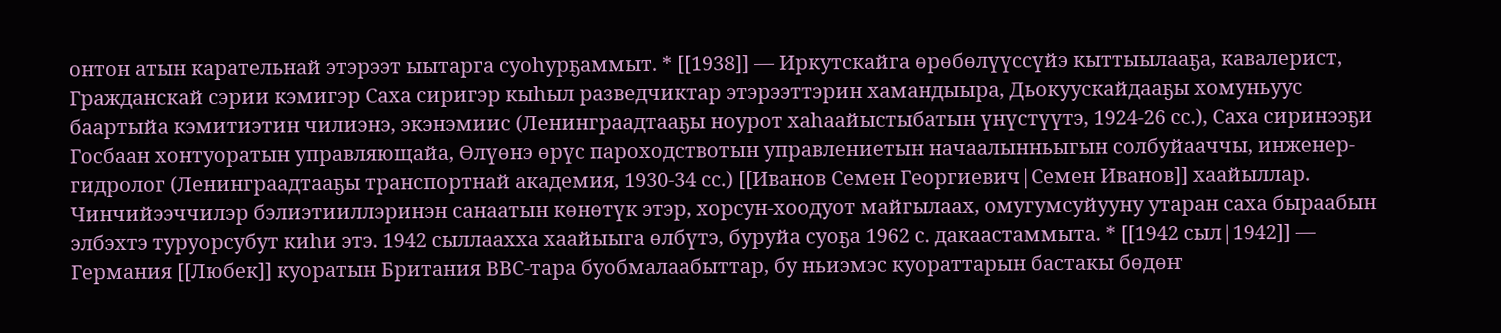онтон атын карательнай этэрээт ыытарга суоһурҕаммыт. * [[1938]] — Иркутскайга өрөбөлүүссүйэ кыттыылааҕа, кавалерист, Гражданскай сэрии кэмигэр Саха сиригэр кыһыл разведчиктар этэрээттэрин хамандыыра, Дьокуускайдааҕы хомуньуус баартыйа кэмитиэтин чилиэнэ, экэнэмиис (Ленинграадтааҕы ноурот хаһаайыстыбатын үнүстүүтэ, 1924-26 сс.), Саха сиринээҕи Госбаан хонтуоратын управляющайа, Өлүөнэ өрүс пароходствотын управлениетын начаалынньыгын солбуйааччы, инженер-гидролог (Ленинграадтааҕы транспортнай академия, 1930-34 сс.) [[Иванов Семен Георгиевич|Семен Иванов]] хаайыллар. Чинчийээччилэр бэлиэтииллэринэн санаатын көнөтүк этэр, хорсун-хоодуот майгылаах, омугумсуйууну утаран саха быраабын элбэхтэ туруорсубут киһи этэ. 1942 сыллаахха хаайыыга өлбүтэ, буруйа суоҕа 1962 с. дакаастаммыта. * [[1942 сыл|1942]] — Германия [[Любек]] куоратын Британия ВВС-тара буобмалаабыттар, бу ньиэмэс куораттарын бастакы бөдөҥ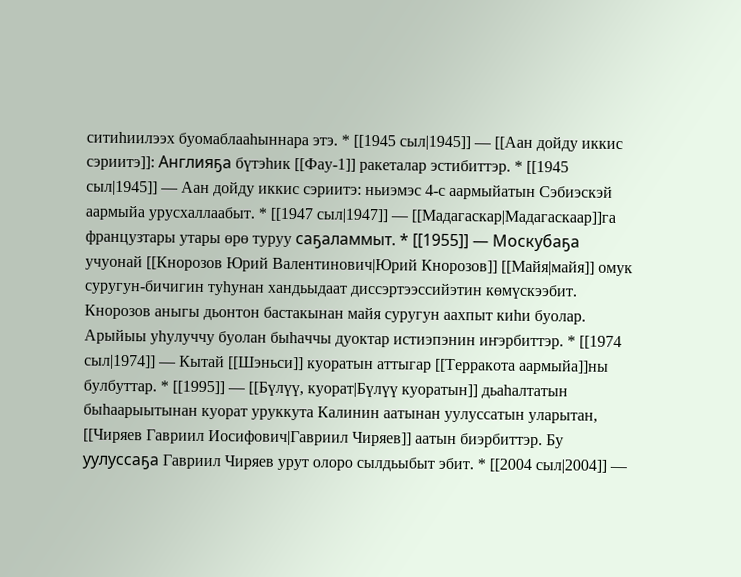ситиһиилээх буомаблааһыннара этэ. * [[1945 сыл|1945]] — [[Аан дойду иккис сэриитэ]]: Англияҕа бүтэһик [[Фау-1]] ракеталар эстибиттэр. * [[1945 сыл|1945]] — Аан дойду иккис сэриитэ: ньиэмэс 4-с аармыйатын Сэбиэскэй аармыйа урусхаллаабыт. * [[1947 сыл|1947]] — [[Мадагаскар|Мадагаскаар]]га французтары утары өрө туруу саҕаламмыт. * [[1955]] — Москубаҕа учуонай [[Кнорозов Юрий Валентинович|Юрий Кнорозов]] [[Майя|майя]] омук суругун-бичигин туһунан хандьыдаат диссэртээссийэтин көмүскээбит. Кнорозов аныгы дьонтон бастакынан майя суругун аахпыт киһи буолар. Арыйыы уһулуччу буолан быһаччы дуоктар истиэпэнин иҥэрбиттэр. * [[1974 сыл|1974]] — Кытай [[Шэньси]] куоратын аттыгар [[Терракота аармыйа]]ны булбуттар. * [[1995]] — [[Бүлүү, куорат|Бүлүү куоратын]] дьаһалтатын быһаарыытынан куорат уруккута Калинин аатынан уулуссатын уларытан, [[Чиряев Гавриил Иосифович|Гавриил Чиряев]] аатын биэрбиттэр. Бу уулуссаҕа Гавриил Чиряев урут олоро сылдьыбыт эбит. * [[2004 сыл|2004]] —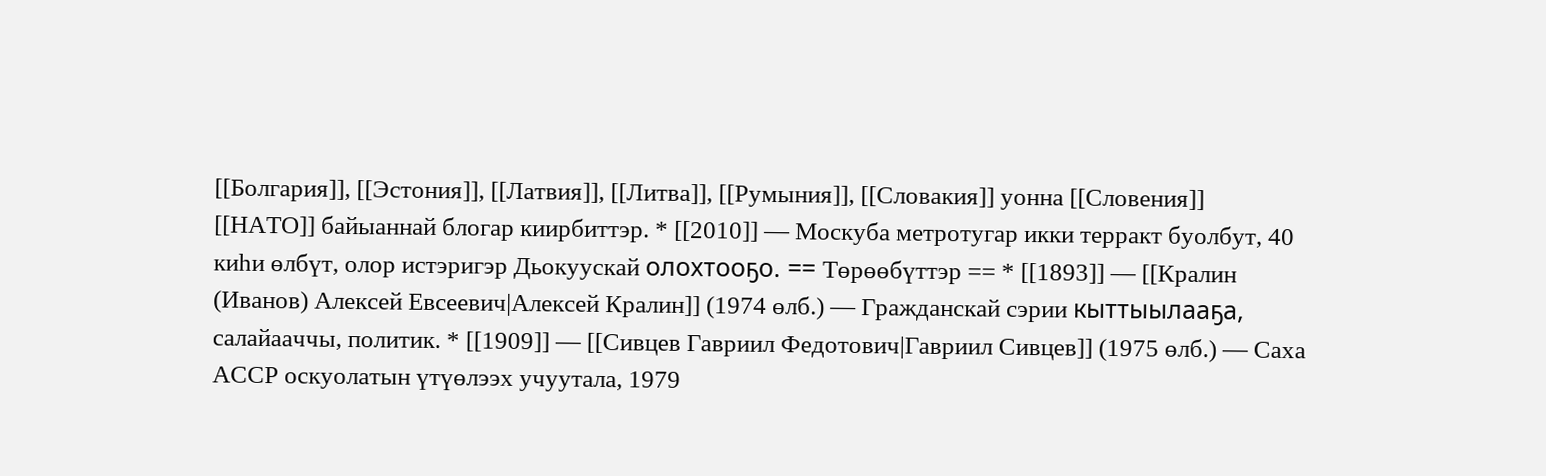[[Болгария]], [[Эстония]], [[Латвия]], [[Литва]], [[Румыния]], [[Словакия]] уонна [[Словения]] [[НАТО]] байыаннай блогар киирбиттэр. * [[2010]] — Москуба метротугар икки терракт буолбут, 40 киһи өлбүт, олор истэригэр Дьокуускай олохтооҕо. == Төрөөбүттэр == * [[1893]] — [[Кралин (Иванов) Алексей Евсеевич|Алексей Кралин]] (1974 өлб.) — Гражданскай сэрии кыттыылааҕа, салайааччы, политик. * [[1909]] — [[Сивцев Гавриил Федотович|Гавриил Сивцев]] (1975 өлб.) — Саха АССР оскуолатын үтүөлээх учуутала, 1979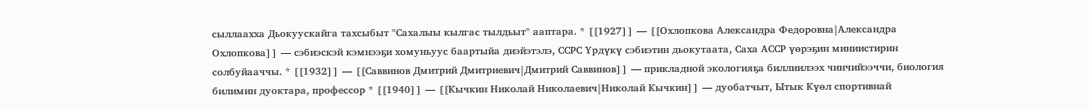сыллаахха Дьокуускайга тахсыбыт "Сахалыы кылгас тылдьыт" ааптара. * [[1927]] — [[Охлопкова Александра Федоровна|Александра Охлопкова]] — сэбиэскэй кэмнээҕи хомуньуус баартыйа диэйэтэлэ, ССРС Үрдүкү сэбиэтин дьокутаата, Саха АССР үөрэҕин миниистирин солбуйааччы. * [[1932]] — [[Саввинов Дмитрий Дмитриевич|Дмитрий Саввинов]] — прикладной экологияҕа биллиилээх чинчийээччи, биология билимин дуоктара, профессор * [[1940]] — [[Кычкин Николай Николаевич|Николай Кычкин]] — дуобатчыт, Ытык Күөл спортивнай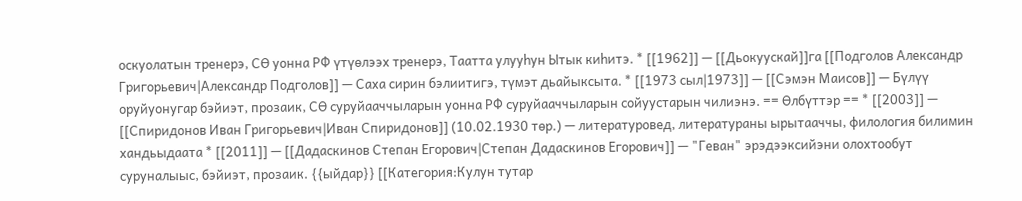оскуолатын тренерэ, СӨ уонна РФ үтүөлээх тренерэ, Таатта улууһун Ытык киһитэ. * [[1962]] — [[Дьокуускай]]га [[Подголов Александр Григорьевич|Александр Подголов]] — Саха сирин бэлиитигэ, түмэт дьайыксыта. * [[1973 сыл|1973]] — [[Сэмэн Маисов]] — Бүлүү оруйуонугар бэйиэт, прозаик, СӨ суруйааччыларын уонна РФ суруйааччыларын сойуустарын чилиэнэ. == Өлбүттэр == * [[2003]] — [[Спиридонов Иван Григорьевич|Иван Спиридонов]] (10.02.1930 төр.) — литературовед, литератураны ырытааччы, филология билимин хандьыдаата * [[2011]] — [[Дадаскинов Степан Егорович|Степан Дадаскинов Егорович]] — "Геван" эрэдээксийэни олохтообут суруналыыс, бэйиэт, прозаик. {{ыйдар}} [[Категория:Кулун тутар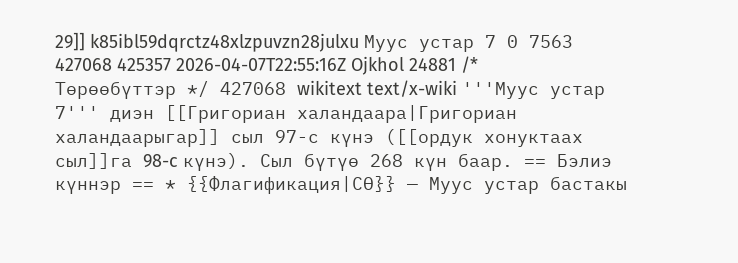29]] k85ibl59dqrctz48xlzpuvzn28julxu Муус устар 7 0 7563 427068 425357 2026-04-07T22:55:16Z Ojkhol 24881 /* Төрөөбүттэр */ 427068 wikitext text/x-wiki '''Муус устар 7''' диэн [[Григориан халандаара|Григориан халандаарыгар]] сыл 97-с күнэ ([[ордук хонуктаах сыл]]га 98-c күнэ). Сыл бүтүө 268 күн баар. == Бэлиэ күннэр == * {{Флагификация|СӨ}} — Муус устар бастакы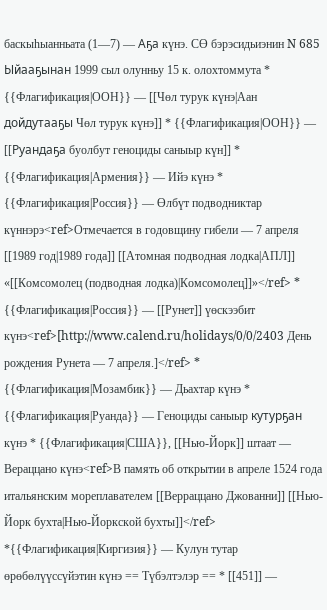баскыһыанньата (1—7) — Аҕа күнэ. СӨ бэрэсидьиэнин N 685 Ыйааҕынан 1999 сыл олунньу 15 к. олохтоммута * {{Флагификация|ООН}} — [[Чөл турук күнэ|Аан дойдутааҕы Чөл турук күнэ]] * {{Флагификация|ООН}} — [[Руандаҕа буолбут геноциды саныыр күн]] * {{Флагификация|Армения}} — Ийэ күнэ * {{Флагификация|Россия}} — Өлбүт подводниктар күннэрэ<ref>Отмечается в годовщину гибели — 7 апреля [[1989 год|1989 года]] [[Атомная подводная лодка|АПЛ]] «[[Комсомолец (подводная лодка)|Комсомолец]]»</ref> * {{Флагификация|Россия}} — [[Рунет]] үөскээбит күнэ<ref>[http://www.calend.ru/holidays/0/0/2403 День рождения Рунета — 7 апреля.]</ref> * {{Флагификация|Мозамбик}} — Дьахтар күнэ * {{Флагификация|Руанда}} — Геноциды саныыр кутурҕан күнэ * {{Флагификация|США}}, [[Нью-Йорк]] штаат — Вераццано күнэ<ref>В память об открытии в апреле 1524 года итальянским мореплавателем [[Верраццано Джованни]] [[Нью-Йорк бухта|Нью-Йоркской бухты]]</ref> *{{Флагификация|Киргизия}} — Кулун тутар өрөбөлүүссүйэтин күнэ == Түбэлтэлэр == * [[451]] —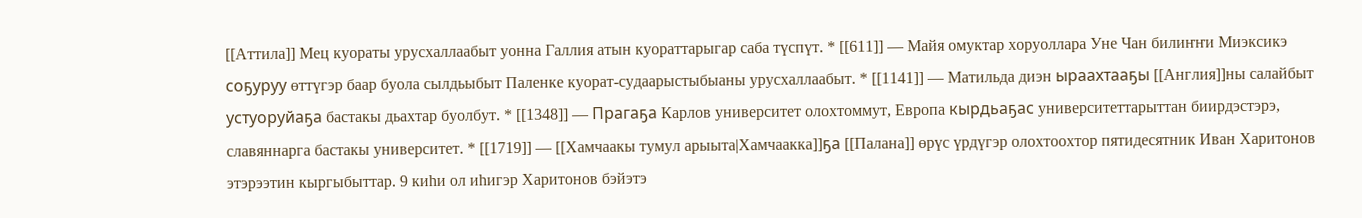[[Аттила]] Мец куораты урусхаллаабыт уонна Галлия атын куораттарыгар саба түспүт. * [[611]] — Майя омуктар хоруоллара Уне Чан билиҥҥи Миэксикэ соҕуруу өттүгэр баар буола сылдьыбыт Паленке куорат-судаарыстыбыаны урусхаллаабыт. * [[1141]] — Матильда диэн ыраахтааҕы [[Англия]]ны салайбыт устуоруйаҕа бастакы дьахтар буолбут. * [[1348]] — Прагаҕа Карлов университет олохтоммут, Европа кырдьаҕас университеттарыттан биирдэстэрэ, славяннарга бастакы университет. * [[1719]] — [[Хамчаакы тумул арыыта|Хамчаакка]]ҕа [[Палана]] өрүс үрдүгэр олохтоохтор пятидесятник Иван Харитонов этэрээтин кыргыбыттар. 9 киһи ол иһигэр Харитонов бэйэтэ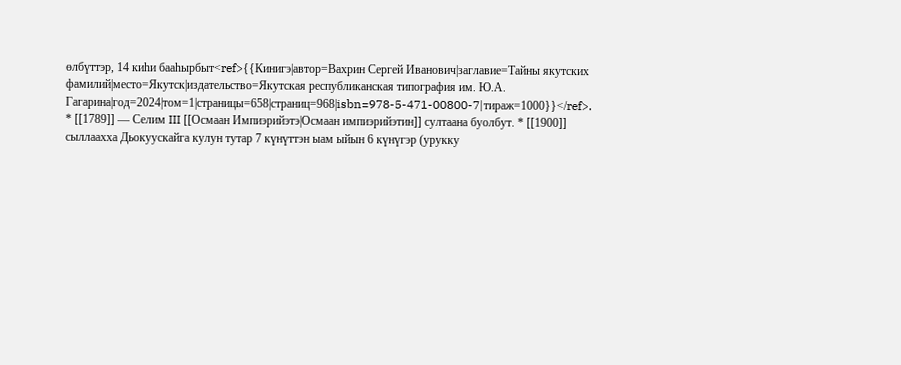өлбүттэр, 14 киһи бааһырбыт<ref>{{Кинигэ|автор=Вахрин Сергей Иванович|заглавие=Тайны якутских фамилий|место=Якутск|издательство=Якутская республиканская типография им. Ю.А. Гагарина|год=2024|том=1|страницы=658|страниц=968|isbn=978-5-471-00800-7|тираж=1000}}</ref>. * [[1789]] — Селим III [[Осмаан Импиэрийэтэ|Осмаан импиэрийэтин]] султаана буолбут. * [[1900]] сыллаахха Дьокуускайга кулун тутар 7 күнүттэн ыам ыйын 6 күнүгэр (урукку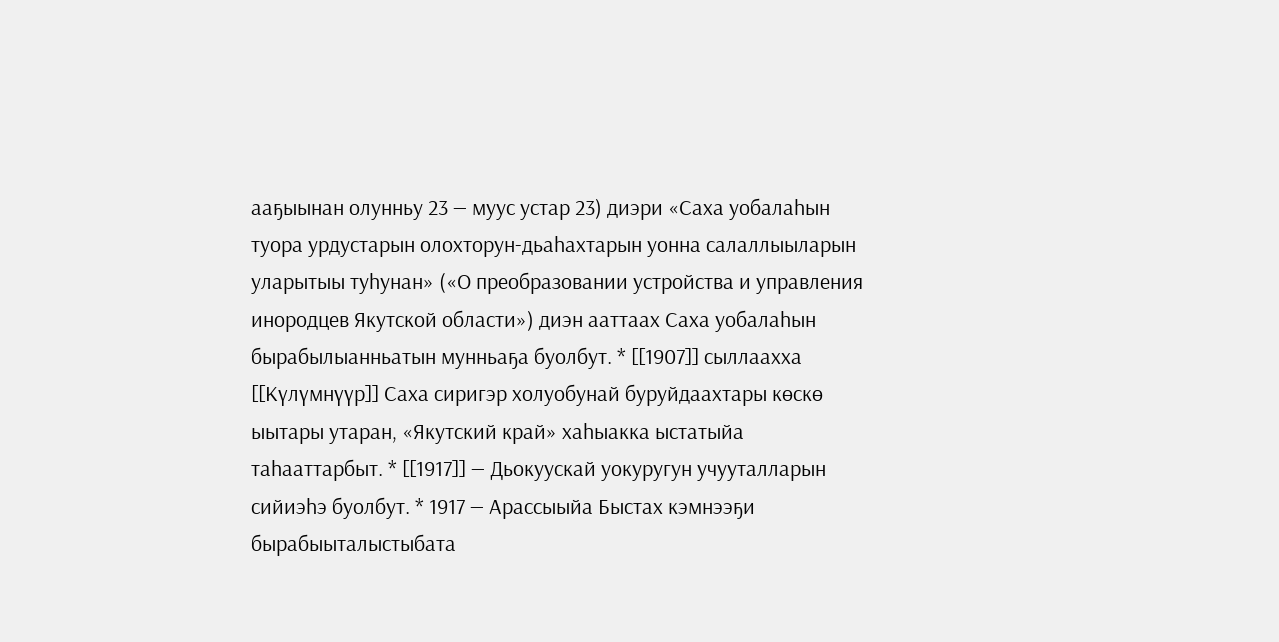ааҕыынан олунньу 23 — муус устар 23) диэри «Саха уобалаһын туора урдустарын олохторун-дьаһахтарын уонна салаллыыларын уларытыы туһунан» («О преобразовании устройства и управления инородцев Якутской области») диэн ааттаах Саха уобалаһын бырабылыанньатын мунньаҕа буолбут. * [[1907]] сыллаахха [[Күлүмнүүр]] Саха сиригэр холуобунай буруйдаахтары көскө ыытары утаран, «Якутский край» хаһыакка ыстатыйа таһааттарбыт. * [[1917]] — Дьокуускай уокуругун учууталларын сийиэһэ буолбут. * 1917 — Арассыыйа Быстах кэмнээҕи бырабыыталыстыбата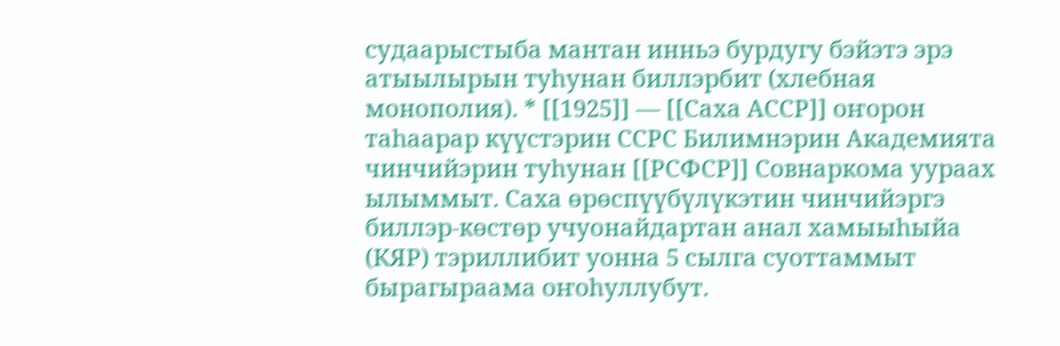судаарыстыба мантан инньэ бурдугу бэйэтэ эрэ атыылырын туһунан биллэрбит (хлебная монополия). * [[1925]] — [[Саха АССР]] оҥорон таһаарар күүстэрин ССРС Билимнэрин Академията чинчийэрин туһунан [[РСФСР]] Совнаркома уураах ылыммыт. Саха өрөспүүбүлүкэтин чинчийэргэ биллэр-көстөр учуонайдартан анал хамыыһыйа (КЯР) тэриллибит уонна 5 сылга суоттаммыт бырагыраама оҥоһуллубут.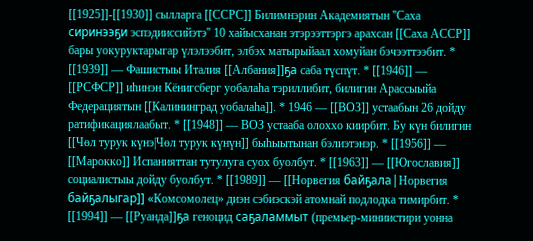[[1925]]-[[1930]] сылларга [[ССРС]] Билимнэрин Академиятын ''Саха сиринээҕи эспэдииссийэтэ'' 10 хайысханан этэрээттэргэ арахсан [[Саха АССР]] бары уокуруктарыгар үлэлээбит, элбэх матырыйаал хомуйан бэчээттээбит. * [[1939]] — Фашистыы Италия [[Албания]]ҕа саба түспүт. * [[1946]] — [[РСФСР]] иһинэн Кёнигсберг уобалаһа тэриллибит, билигин Арассыыйа Федерациятын [[Калининград уобалаһа]]. * 1946 — [[ВОЗ]] устаабын 26 дойду ратификациялаабыт. * [[1948]] — ВОЗ устааба олоххо киирбит. Бу күн билигин [[Чөл турук күнэ|Чөл турук күнүн]] быһыытынан бэлиэтэнэр. * [[1956]] — [[Марокко]] Испанияттан тутулуга суох буолбут. * [[1963]] — [[Югославия]] социалистыы дойду буолбут. * [[1989]] — [[Норвегия байҕала|Норвегия байҕалыгар]] «Комсомолец» диэн сэбиэскэй атомнай подлодка тимирбит. * [[1994]] — [[Руанда]]ҕа геноцид саҕаламмыт (премьер-миниистири уонна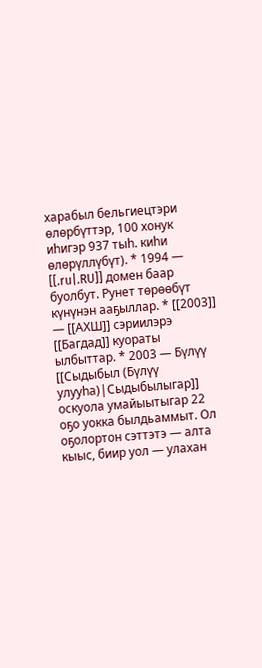харабыл бельгиецтэри өлөрбүттэр, 100 хонук иһигэр 937 тыһ. киһи өлөрүллүбүт). * 1994 — [[.ru|.RU]] домен баар буолбут. Рунет төрөөбүт күнүнэн ааҕыллар. * [[2003]] — [[АХШ]] сэриилэрэ [[Багдад]] куораты ылбыттар. * 2003 — Бүлүү [[Сыдыбыл (Бүлүү улууһа)|Сыдыбылыгар]] оскуола умайыытыгар 22 оҕо уокка былдьаммыт. Ол оҕолортон сэттэтэ — алта кыыс, биир уол — улахан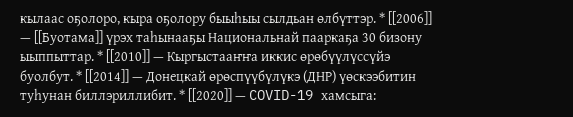кылаас оҕолоро, кыра оҕолору быыһыы сылдьан өлбүттэр. * [[2006]] — [[Буотама]] үрэх таһынааҕы Национальнай пааркаҕа 30 бизону ыыппыттар. * [[2010]] — Кыргыстааҥҥа иккис өрөбүүлүссүйэ буолбут. * [[2014]] — Донецкай өрөспүүбүлүкэ (ДНР) үөскээбитин туһунан биллэриллибит. * [[2020]] — COVID-19 хамсыга: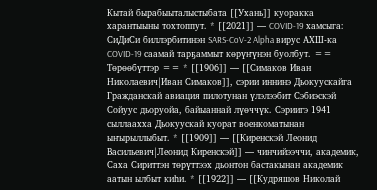Кытай бырабыыталыстыбата [[Ухань]] куоракка харантыыны тохтоппут. * [[2021]] — COVID-19 хамсыга: СиДиСи биллэрбитинэн SARS-CoV-2 Alpha вирус АХШ-ка COVID-19 саамай тарҕаммыт көрүҥүнэн буолбут. == Төрөөбүттэр == * [[1906]] — [[Симаков Иван Николаевич|Иван Симаков]], сэрии иннинэ Дьокуускайга Гражданскай авиация пилотунан үлэлээбит Сэбиэскэй Сойуус дьоруойа, байыаннай лүөччүк. Сэриигэ 1941 сыллаахха Дьокуускай куорат военкоматынан ыҥырыллыбыт. * [[1909]] — [[Киренскэй Леонид Васильевич|Леонид Киренскэй]] — чинчийээччи, академик, Саха Сириттэн төрүттээх дьонтон бастакынан академик аатын ылбыт киһи. * [[1922]] — [[Кудряшов Николай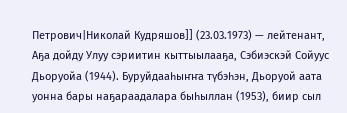Петрович|Николай Кудряшов]] (23.03.1973) — лейтенант, Аҕа дойду Улуу сэриитин кыттыылааҕа, Сэбиэскэй Сойуус Дьоруойа (1944). Буруйдааһыҥҥа түбэһэн, Дьоруой аата уонна бары наҕараадалара быһыллан (1953), биир сыл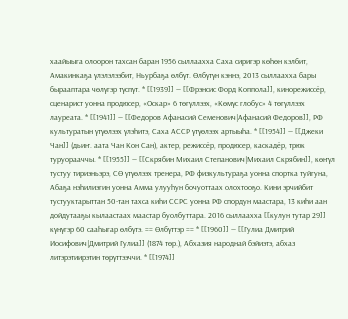хаайыыга олоорон тахсан баран 1956 сыллаахха Саха сиригэр көһөн кэлбит, Амакинкаҕа үлэлэлээбит, Ньурбаҕа өлбүт. Өлбүтүн кэннэ, 2013 сыллаахха бары бырааптара чөлүгэр түспүт. * [[1939]] — [[Фрэнсис Форд Коппола]], кинорежиссёр, сценарист уонна продюсер, «Оскар» 6 төгүллээх, «Көмүс глобус» 4 төгүллээх лауреата. * [[1941]] — [[Федоров Афанасий Семенович|Афанасий Федоров]], РФ культуратын үтүөлээх үлэһитэ, Саха АССР үтүөлээх артыыһа. * [[1954]] — [[Джеки Чан]] (дьиҥ. аата Чан Кон Сан), актер, режиссёр, продюсер, каскадёр, трюк туруорааччы. * [[1955]] — [[Скрябин Михаил Степанович|Михаил Скрябин]], көҥүл тустуу тириэньэрэ, СӨ үтүөлээх тренера, РФ физкультураҕа уонна спортка туйгуна, Абаҕа нэһилиэгин уонна Амма улууһун бочуоттаах олохтооҕо. Кини эрчийбит тустууктарыттан 50-тан тахса киһи ССРС уонна РФ спордун маастара, 13 киһи аан дойдутааҕы кылаастаах маастар буолбуттара. 2016 сыллаахха [[кулун тутар 29]] күнүгэр 60 сааһыгар өлбүтэ. == Өлбүттэр == * [[1960]] — [[Гулиа Дмитрий Иосифович|Дмитрий Гулиа]] (1874 төр.), Абхазия народнай бэйиэтэ, абхаз литэрэтиирэтин төрүттээччи. * [[1974]]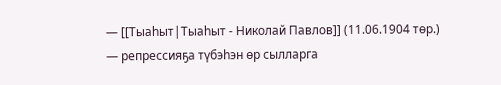— [[Тыаһыт|Тыаһыт - Николай Павлов]] (11.06.1904 төр.) — репрессияҕа түбэһэн өр сылларга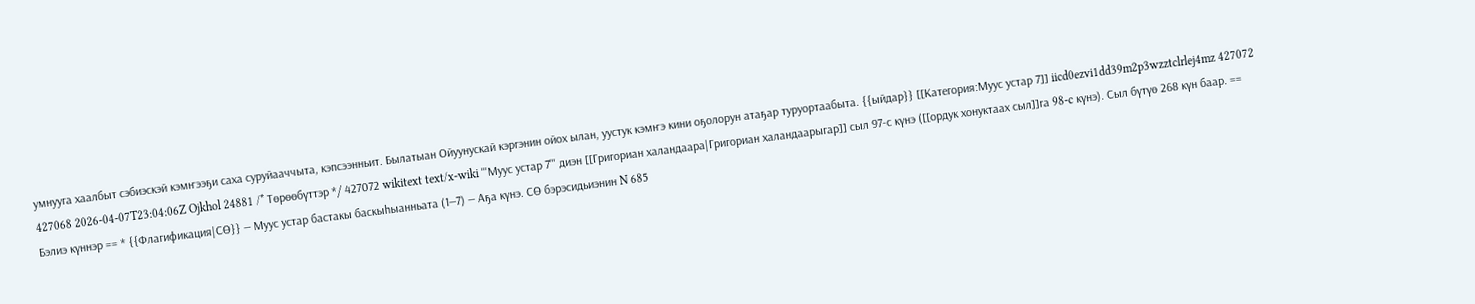умнууга хаалбыт сэбиэскэй кэмҥээҕи саха суруйааччыта, кэпсээнньит. Былатыан Ойуунускай кэргэнин ойох ылан, уустук кэмҥэ кини оҕолорун атаҕар туруортаабыта. {{ыйдар}} [[Категория:Муус устар 7]] iicd0ezvi1dd39m2p3wzztclrlej4mz 427072 427068 2026-04-07T23:04:06Z Ojkhol 24881 /* Төрөөбүттэр */ 427072 wikitext text/x-wiki '''Муус устар 7''' диэн [[Григориан халандаара|Григориан халандаарыгар]] сыл 97-с күнэ ([[ордук хонуктаах сыл]]га 98-c күнэ). Сыл бүтүө 268 күн баар. == Бэлиэ күннэр == * {{Флагификация|СӨ}} — Муус устар бастакы баскыһыанньата (1—7) — Аҕа күнэ. СӨ бэрэсидьиэнин N 685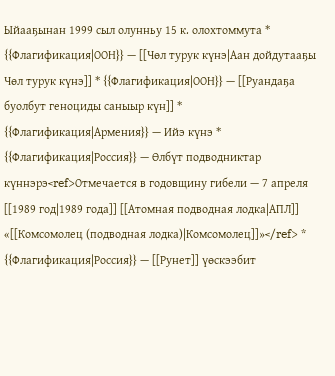Ыйааҕынан 1999 сыл олунньу 15 к. олохтоммута * {{Флагификация|ООН}} — [[Чөл турук күнэ|Аан дойдутааҕы Чөл турук күнэ]] * {{Флагификация|ООН}} — [[Руандаҕа буолбут геноциды саныыр күн]] * {{Флагификация|Армения}} — Ийэ күнэ * {{Флагификация|Россия}} — Өлбүт подводниктар күннэрэ<ref>Отмечается в годовщину гибели — 7 апреля [[1989 год|1989 года]] [[Атомная подводная лодка|АПЛ]] «[[Комсомолец (подводная лодка)|Комсомолец]]»</ref> * {{Флагификация|Россия}} — [[Рунет]] үөскээбит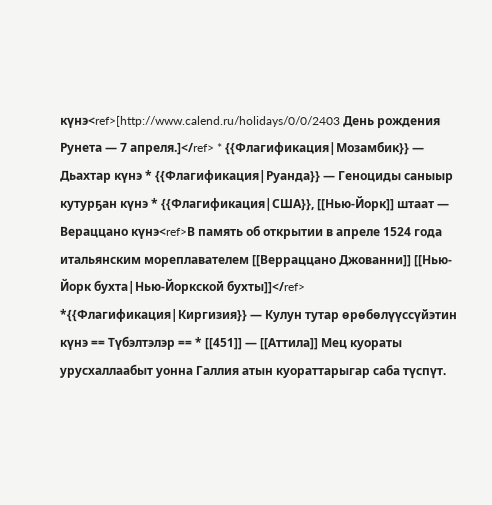күнэ<ref>[http://www.calend.ru/holidays/0/0/2403 День рождения Рунета — 7 апреля.]</ref> * {{Флагификация|Мозамбик}} — Дьахтар күнэ * {{Флагификация|Руанда}} — Геноциды саныыр кутурҕан күнэ * {{Флагификация|США}}, [[Нью-Йорк]] штаат — Вераццано күнэ<ref>В память об открытии в апреле 1524 года итальянским мореплавателем [[Верраццано Джованни]] [[Нью-Йорк бухта|Нью-Йоркской бухты]]</ref> *{{Флагификация|Киргизия}} — Кулун тутар өрөбөлүүссүйэтин күнэ == Түбэлтэлэр == * [[451]] — [[Аттила]] Мец куораты урусхаллаабыт уонна Галлия атын куораттарыгар саба түспүт.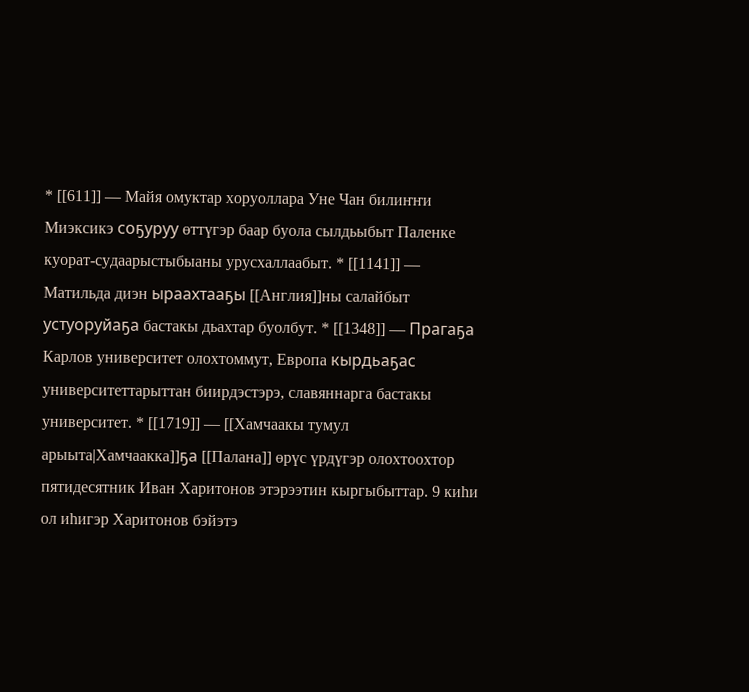* [[611]] — Майя омуктар хоруоллара Уне Чан билиҥҥи Миэксикэ соҕуруу өттүгэр баар буола сылдьыбыт Паленке куорат-судаарыстыбыаны урусхаллаабыт. * [[1141]] — Матильда диэн ыраахтааҕы [[Англия]]ны салайбыт устуоруйаҕа бастакы дьахтар буолбут. * [[1348]] — Прагаҕа Карлов университет олохтоммут, Европа кырдьаҕас университеттарыттан биирдэстэрэ, славяннарга бастакы университет. * [[1719]] — [[Хамчаакы тумул арыыта|Хамчаакка]]ҕа [[Палана]] өрүс үрдүгэр олохтоохтор пятидесятник Иван Харитонов этэрээтин кыргыбыттар. 9 киһи ол иһигэр Харитонов бэйэтэ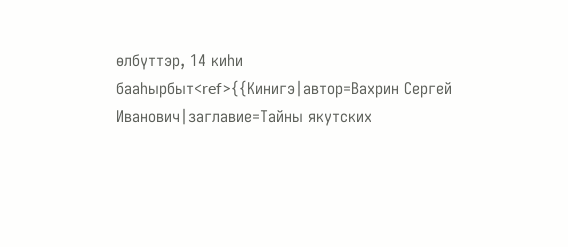өлбүттэр, 14 киһи бааһырбыт<ref>{{Кинигэ|автор=Вахрин Сергей Иванович|заглавие=Тайны якутских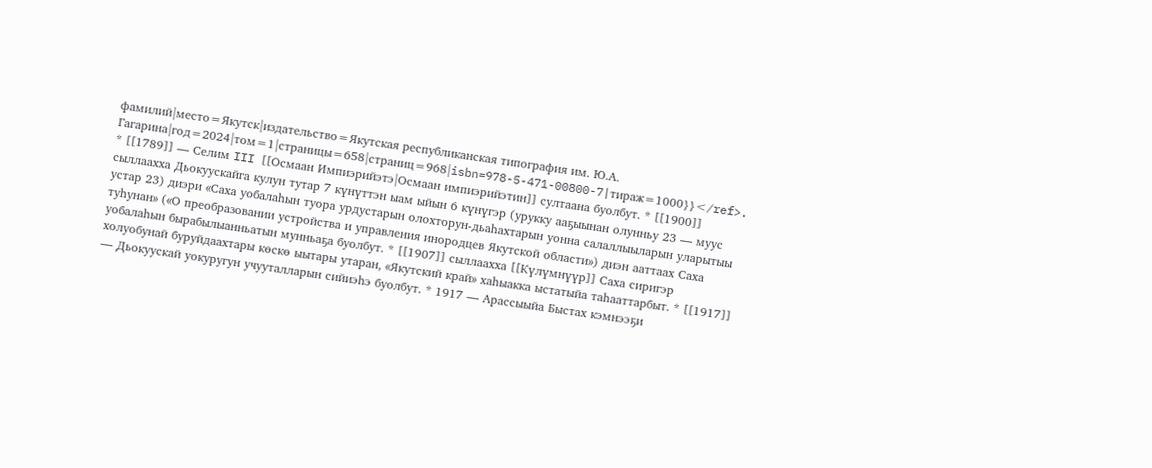фамилий|место=Якутск|издательство=Якутская республиканская типография им. Ю.А. Гагарина|год=2024|том=1|страницы=658|страниц=968|isbn=978-5-471-00800-7|тираж=1000}}</ref>. * [[1789]] — Селим III [[Осмаан Импиэрийэтэ|Осмаан импиэрийэтин]] султаана буолбут. * [[1900]] сыллаахха Дьокуускайга кулун тутар 7 күнүттэн ыам ыйын 6 күнүгэр (урукку ааҕыынан олунньу 23 — муус устар 23) диэри «Саха уобалаһын туора урдустарын олохторун-дьаһахтарын уонна салаллыыларын уларытыы туһунан» («О преобразовании устройства и управления инородцев Якутской области») диэн ааттаах Саха уобалаһын бырабылыанньатын мунньаҕа буолбут. * [[1907]] сыллаахха [[Күлүмнүүр]] Саха сиригэр холуобунай буруйдаахтары көскө ыытары утаран, «Якутский край» хаһыакка ыстатыйа таһааттарбыт. * [[1917]] — Дьокуускай уокуругун учууталларын сийиэһэ буолбут. * 1917 — Арассыыйа Быстах кэмнээҕи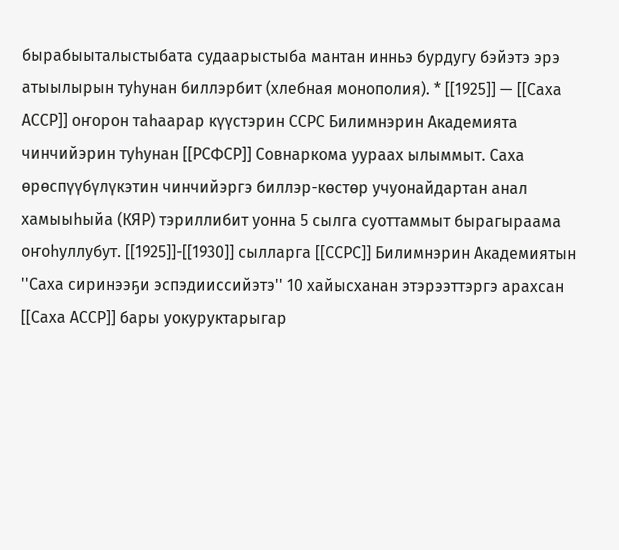бырабыыталыстыбата судаарыстыба мантан инньэ бурдугу бэйэтэ эрэ атыылырын туһунан биллэрбит (хлебная монополия). * [[1925]] — [[Саха АССР]] оҥорон таһаарар күүстэрин ССРС Билимнэрин Академията чинчийэрин туһунан [[РСФСР]] Совнаркома уураах ылыммыт. Саха өрөспүүбүлүкэтин чинчийэргэ биллэр-көстөр учуонайдартан анал хамыыһыйа (КЯР) тэриллибит уонна 5 сылга суоттаммыт бырагыраама оҥоһуллубут. [[1925]]-[[1930]] сылларга [[ССРС]] Билимнэрин Академиятын ''Саха сиринээҕи эспэдииссийэтэ'' 10 хайысханан этэрээттэргэ арахсан [[Саха АССР]] бары уокуруктарыгар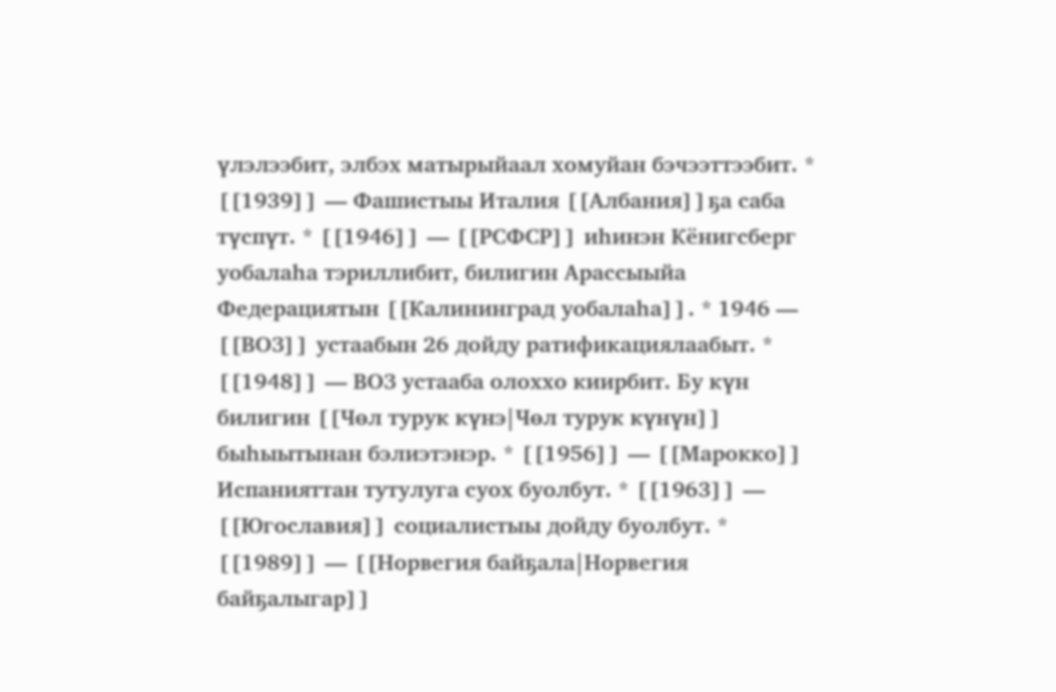үлэлээбит, элбэх матырыйаал хомуйан бэчээттээбит. * [[1939]] — Фашистыы Италия [[Албания]]ҕа саба түспүт. * [[1946]] — [[РСФСР]] иһинэн Кёнигсберг уобалаһа тэриллибит, билигин Арассыыйа Федерациятын [[Калининград уобалаһа]]. * 1946 — [[ВОЗ]] устаабын 26 дойду ратификациялаабыт. * [[1948]] — ВОЗ устааба олоххо киирбит. Бу күн билигин [[Чөл турук күнэ|Чөл турук күнүн]] быһыытынан бэлиэтэнэр. * [[1956]] — [[Марокко]] Испанияттан тутулуга суох буолбут. * [[1963]] — [[Югославия]] социалистыы дойду буолбут. * [[1989]] — [[Норвегия байҕала|Норвегия байҕалыгар]]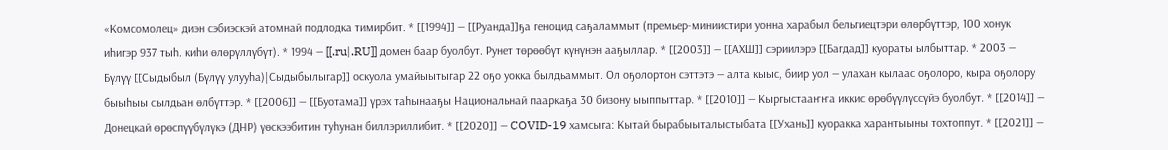«Комсомолец» диэн сэбиэскэй атомнай подлодка тимирбит. * [[1994]] — [[Руанда]]ҕа геноцид саҕаламмыт (премьер-миниистири уонна харабыл бельгиецтэри өлөрбүттэр, 100 хонук иһигэр 937 тыһ. киһи өлөрүллүбүт). * 1994 — [[.ru|.RU]] домен баар буолбут. Рунет төрөөбүт күнүнэн ааҕыллар. * [[2003]] — [[АХШ]] сэриилэрэ [[Багдад]] куораты ылбыттар. * 2003 — Бүлүү [[Сыдыбыл (Бүлүү улууһа)|Сыдыбылыгар]] оскуола умайыытыгар 22 оҕо уокка былдьаммыт. Ол оҕолортон сэттэтэ — алта кыыс, биир уол — улахан кылаас оҕолоро, кыра оҕолору быыһыы сылдьан өлбүттэр. * [[2006]] — [[Буотама]] үрэх таһынааҕы Национальнай пааркаҕа 30 бизону ыыппыттар. * [[2010]] — Кыргыстааҥҥа иккис өрөбүүлүссүйэ буолбут. * [[2014]] — Донецкай өрөспүүбүлүкэ (ДНР) үөскээбитин туһунан биллэриллибит. * [[2020]] — COVID-19 хамсыга: Кытай бырабыыталыстыбата [[Ухань]] куоракка харантыыны тохтоппут. * [[2021]] —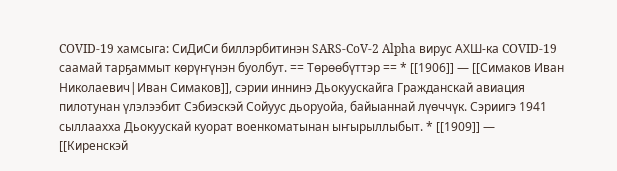COVID-19 хамсыга: СиДиСи биллэрбитинэн SARS-CoV-2 Alpha вирус АХШ-ка COVID-19 саамай тарҕаммыт көрүҥүнэн буолбут. == Төрөөбүттэр == * [[1906]] — [[Симаков Иван Николаевич|Иван Симаков]], сэрии иннинэ Дьокуускайга Гражданскай авиация пилотунан үлэлээбит Сэбиэскэй Сойуус дьоруойа, байыаннай лүөччүк. Сэриигэ 1941 сыллаахха Дьокуускай куорат военкоматынан ыҥырыллыбыт. * [[1909]] — [[Киренскэй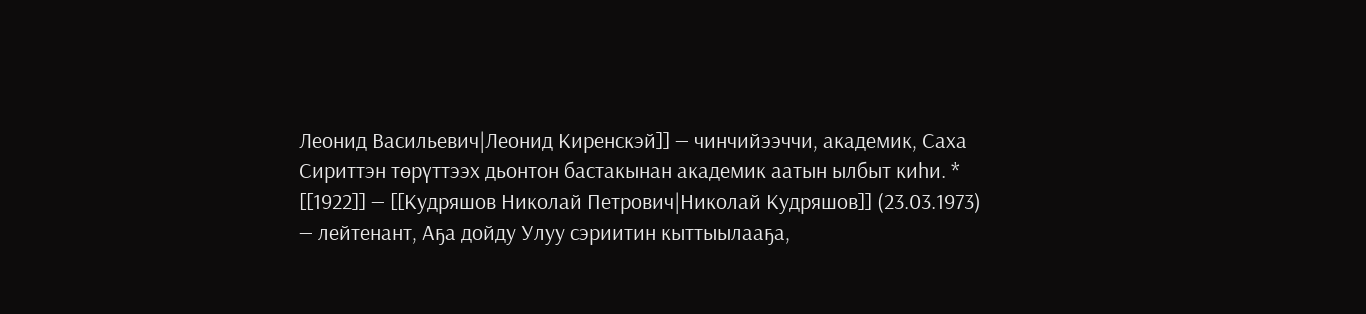Леонид Васильевич|Леонид Киренскэй]] — чинчийээччи, академик, Саха Сириттэн төрүттээх дьонтон бастакынан академик аатын ылбыт киһи. * [[1922]] — [[Кудряшов Николай Петрович|Николай Кудряшов]] (23.03.1973) — лейтенант, Аҕа дойду Улуу сэриитин кыттыылааҕа,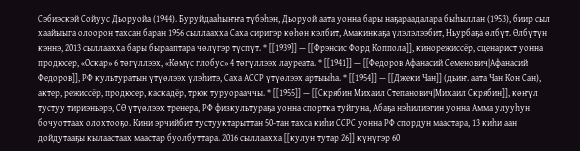Сэбиэскэй Сойуус Дьоруойа (1944). Буруйдааһыҥҥа түбэһэн, Дьоруой аата уонна бары наҕараадалара быһыллан (1953), биир сыл хаайыыга олоорон тахсан баран 1956 сыллаахха Саха сиригэр көһөн кэлбит, Амакинкаҕа үлэлэлээбит, Ньурбаҕа өлбүт. Өлбүтүн кэннэ, 2013 сыллаахха бары бырааптара чөлүгэр түспүт. * [[1939]] — [[Фрэнсис Форд Коппола]], кинорежиссёр, сценарист уонна продюсер, «Оскар» 6 төгүллээх, «Көмүс глобус» 4 төгүллээх лауреата. * [[1941]] — [[Федоров Афанасий Семенович|Афанасий Федоров]], РФ культуратын үтүөлээх үлэһитэ, Саха АССР үтүөлээх артыыһа. * [[1954]] — [[Джеки Чан]] (дьиҥ. аата Чан Кон Сан), актер, режиссёр, продюсер, каскадёр, трюк туруорааччы. * [[1955]] — [[Скрябин Михаил Степанович|Михаил Скрябин]], көҥүл тустуу тириэньэрэ, СӨ үтүөлээх тренера, РФ физкультураҕа уонна спортка туйгуна, Абаҕа нэһилиэгин уонна Амма улууһун бочуоттаах олохтооҕо. Кини эрчийбит тустууктарыттан 50-тан тахса киһи ССРС уонна РФ спордун маастара, 13 киһи аан дойдутааҕы кылаастаах маастар буолбуттара. 2016 сыллаахха [[кулун тутар 26]] күнүгэр 60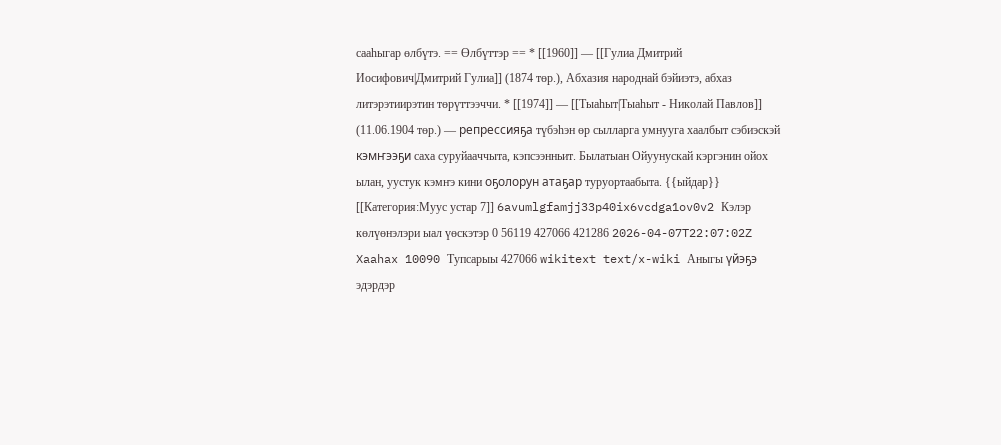сааһыгар өлбүтэ. == Өлбүттэр == * [[1960]] — [[Гулиа Дмитрий Иосифович|Дмитрий Гулиа]] (1874 төр.), Абхазия народнай бэйиэтэ, абхаз литэрэтиирэтин төрүттээччи. * [[1974]] — [[Тыаһыт|Тыаһыт - Николай Павлов]] (11.06.1904 төр.) — репрессияҕа түбэһэн өр сылларга умнууга хаалбыт сэбиэскэй кэмҥээҕи саха суруйааччыта, кэпсээнньит. Былатыан Ойуунускай кэргэнин ойох ылан, уустук кэмҥэ кини оҕолорун атаҕар туруортаабыта. {{ыйдар}} [[Категория:Муус устар 7]] 6avumlgfamjj33p40ix6vcdga1ov0v2 Кэлэр көлүөнэлэри ыал үөскэтэр 0 56119 427066 421286 2026-04-07T22:07:02Z Xaahax 10090 Тупсарыы 427066 wikitext text/x-wiki Аныгы үйэҕэ эдэрдэр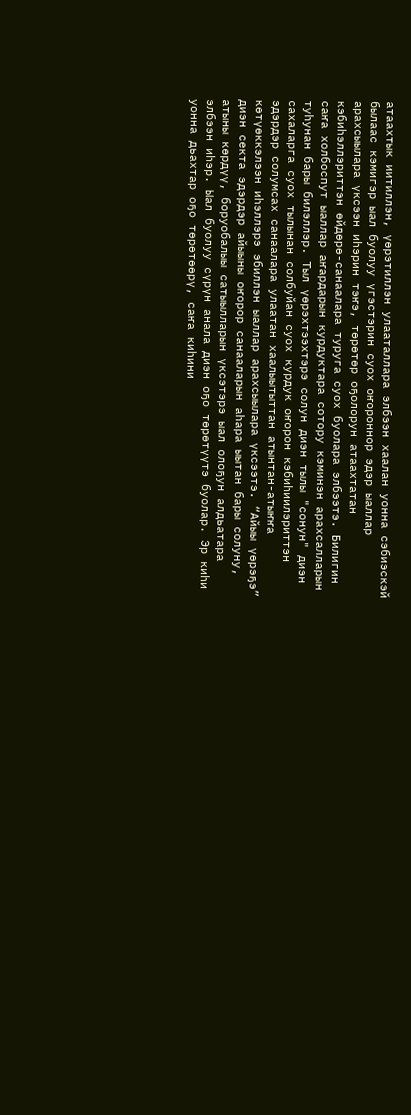атаахтык иитиллэн, үөрэтиллэн улааталлара элбээн хаалан уонна сэбиэскэй былаас кэмигэр ыал буолуу үгэстэрин суох оҥороннор эдэр ыаллар арахсыылара үксээн иһэрин тэҥэ, төрөтөр оҕолорун атаахтатан кэбиһэллэриттэн өйдөрө-санаалара туруга суох буолара элбээтэ. Билигин саҥа холбоспут ыаллар аҥардарын курдуктара сотору кэминэн арахсалларын туһунан бары билэллэр. Тыл үөрэхтээхтэрэ солун диэн тылы "сонун" диэн сахаларга суох тылынан солбуйан суох курдук оҥорон кэбиһиилэриттэн эдэрдэр солумсах санаалара улаатан хаалыытыттан атынтан-атыҥҥа көтүөккэлээн иһэллэрэ эбиллэн ыаллар арахсыылара үксээтэ. “Айыы үөрэҕэ” диэн секта эдэрдэр айыыны оҥорор санааларын аһара ыытан бары солуну, атыны көрдүү, боруобалыы сатыылларын үксэтэрэ ыал олоҕун алдьатара элбээн иһэр. Ыал буолуу сүрүн анала диэн оҕо төрөтүүтэ буолар. Эр киһи уонна дьахтар оҕо төрөтөөрү, саҥа киһини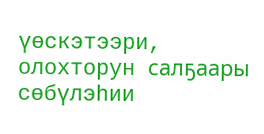үөскэтээри, олохторун салҕаары сөбүлэһии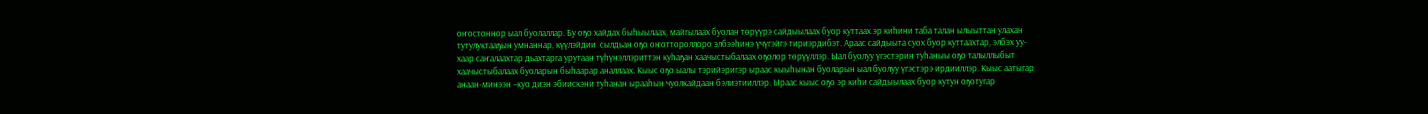оҥостоннор ыал буолаллар. Бу оҕо хайдах быһыылаах, майгылаах буолан төрүүрэ сайдыылаах буор куттаах эр киһини таба талан ылыыттан улахан тутулуктааҕын умнаннар, күүлэйдии  сылдьан оҕо оҥоттороллоро элбээһинэ үчүгэйгэ тириэрдибэт. Араас сайдыыта суох буор куттаахтар, элбэх уу-хаар саҥалаахтар дьахтарга урутаан түһүнэллэриттэн куһаҕан хаачыстыбалаах оҕолор төрүүллэр. Ыал буолуу үгэстэрин туһаныы оҕо талыллыбыт  хаачыстыбалаах буоларын быһаарар аналлаах. Кыыс оҕо ыалы тэрийэригэр ыраас кыыһынан буоларын ыал буолуу үгэстэрэ ирдииллэр. Кыыс аатыгар анаан-минээн –куо диэн эбиискэни туһанан ырааһын чуолкайдаан бэлиэтииллэр. Ыраас кыыс оҕо эр киһи сайдыылаах буор кутун оҕотугар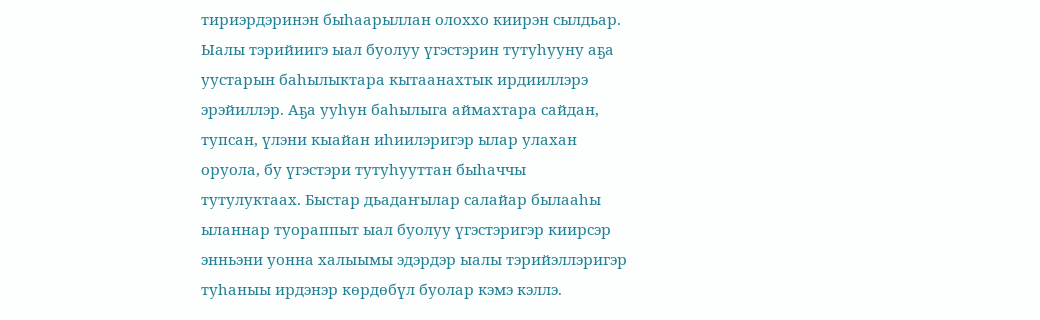тириэрдэринэн быһаарыллан олоххо киирэн сылдьар. Ыалы тэрийиигэ ыал буолуу үгэстэрин тутуһууну аҕа уустарын баһылыктара кытаанахтык ирдииллэрэ эрэйиллэр. Аҕа ууһун баһылыга аймахтара сайдан, тупсан, үлэни кыайан иһиилэригэр ылар улахан оруола, бу үгэстэри тутуһууттан быһаччы тутулуктаах. Быстар дьадаҥылар салайар былааһы ыланнар туораппыт ыал буолуу үгэстэригэр киирсэр энньэни уонна халыымы эдэрдэр ыалы тэрийэллэригэр туһаныы ирдэнэр көрдөбүл буолар кэмэ кэллэ.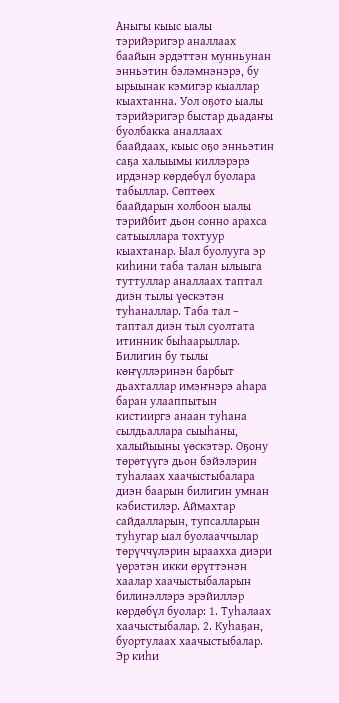Аныгы кыыс ыалы тэрийэригэр аналлаах баайын эрдэттэн мунньунан энньэтин бэлэмнэнэрэ, бу ырыынак кэмигэр кыаллар кыахтанна. Уол оҕото ыалы тэрийэригэр быстар дьадаҥы буолбакка аналлаах баайдаах, кыыс оҕо энньэтин саҕа халыымы киллэрэрэ ирдэнэр көрдөбүл буолара табыллар. Сөптөөх баайдарын холбоон ыалы тэрийбит дьон сонно арахса сатыыллара тохтуур кыахтанар. Ыал буолууга эр киһини таба талан ылыыга туттуллар аналлаах таптал диэн тылы үөскэтэн туһаналлар. Таба тал – таптал диэн тыл суолтата итинник быһаарыллар. Билигин бу тылы көҥүллэринэн барбыт дьахталлар имэҥнэрэ аһара баран улааппытын кистииргэ анаан туһана сылдьаллара сыыһаны, халыйыыны үөскэтэр. Оҕону төрөтүүгэ дьон бэйэлэрин туһалаах хаачыстыбалара диэн баарын билигин умнан кэбистилэр. Аймахтар сайдалларын, тупсалларын туһугар ыал буолааччылар төрүччүлэрин ыраахха диэри үөрэтэн икки өрүттэнэн хаалар хаачыстыбаларын билинэллэрэ эрэйиллэр көрдөбүл буолар: 1. Туһалаах хаачыстыбалар. 2. Куһаҕан, буортулаах хаачыстыбалар. Эр киһи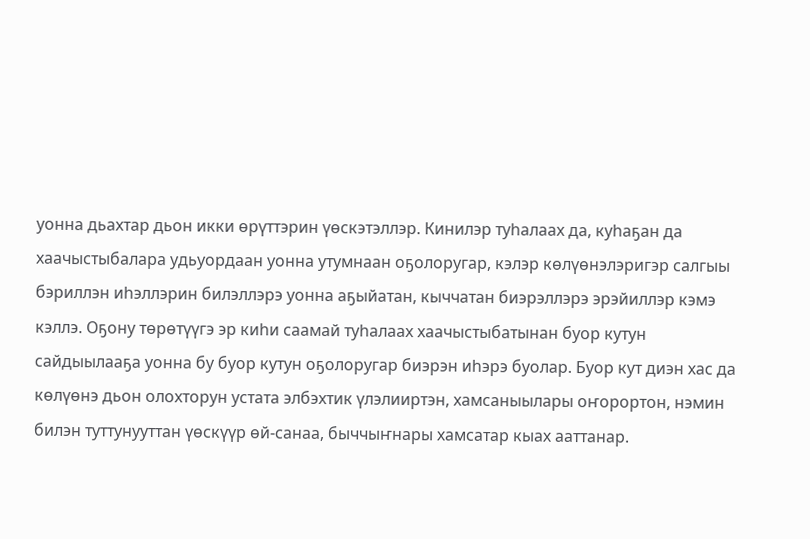уонна дьахтар дьон икки өрүттэрин үөскэтэллэр. Кинилэр туһалаах да, куһаҕан да хаачыстыбалара удьуордаан уонна утумнаан оҕолоругар, кэлэр көлүөнэлэригэр салгыы бэриллэн иһэллэрин билэллэрэ уонна аҕыйатан, кыччатан биэрэллэрэ эрэйиллэр кэмэ кэллэ. Оҕону төрөтүүгэ эр киһи саамай туһалаах хаачыстыбатынан буор кутун сайдыылааҕа уонна бу буор кутун оҕолоругар биэрэн иһэрэ буолар. Буор кут диэн хас да көлүөнэ дьон олохторун устата элбэхтик үлэлииртэн, хамсаныылары оҥорортон, нэмин билэн туттунууттан үөскүүр өй-санаа, быччыҥнары хамсатар кыах ааттанар.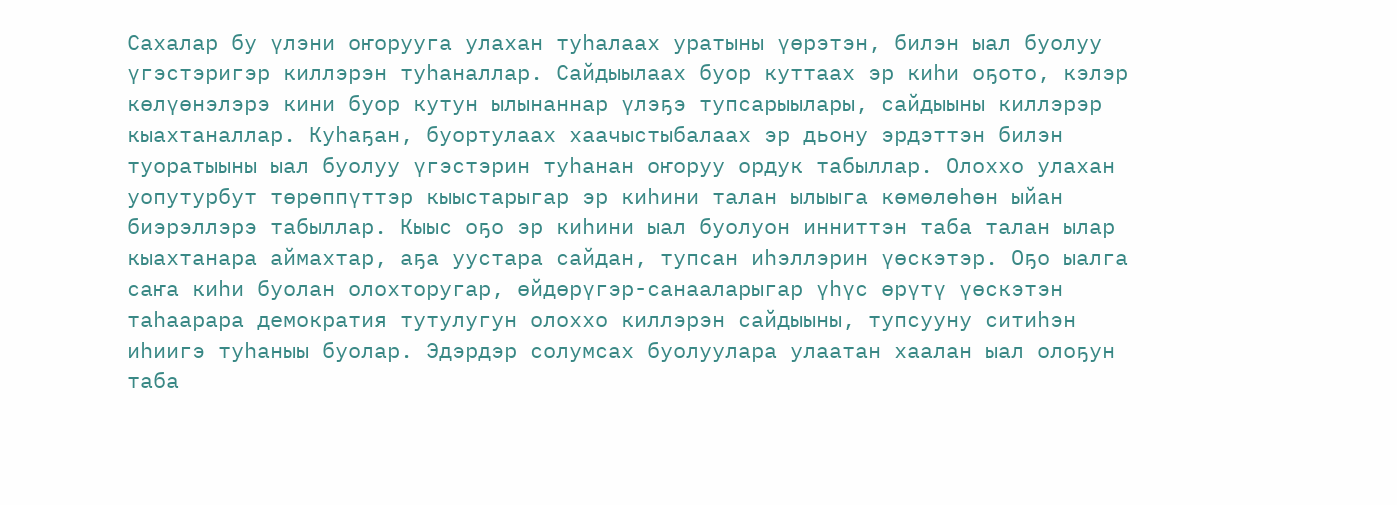Сахалар бу үлэни оҥорууга улахан туһалаах уратыны үөрэтэн, билэн ыал буолуу үгэстэригэр киллэрэн туһаналлар. Сайдыылаах буор куттаах эр киһи оҕото, кэлэр көлүөнэлэрэ кини буор кутун ылынаннар үлэҕэ тупсарыылары, сайдыыны киллэрэр кыахтаналлар. Куһаҕан, буортулаах хаачыстыбалаах эр дьону эрдэттэн билэн туоратыыны ыал буолуу үгэстэрин туһанан оҥоруу ордук табыллар. Олоххо улахан уопутурбут төрөппүттэр кыыстарыгар эр киһини талан ылыыга көмөлөһөн ыйан биэрэллэрэ табыллар. Кыыс оҕо эр киһини ыал буолуон инниттэн таба талан ылар кыахтанара аймахтар, аҕа уустара сайдан, тупсан иһэллэрин үөскэтэр. Оҕо ыалга саҥа киһи буолан олохторугар, өйдөрүгэр-санааларыгар үһүс өрүтү үөскэтэн таһаарара демократия тутулугун олоххо киллэрэн сайдыыны, тупсууну ситиһэн иһиигэ туһаныы буолар. Эдэрдэр солумсах буолуулара улаатан хаалан ыал олоҕун таба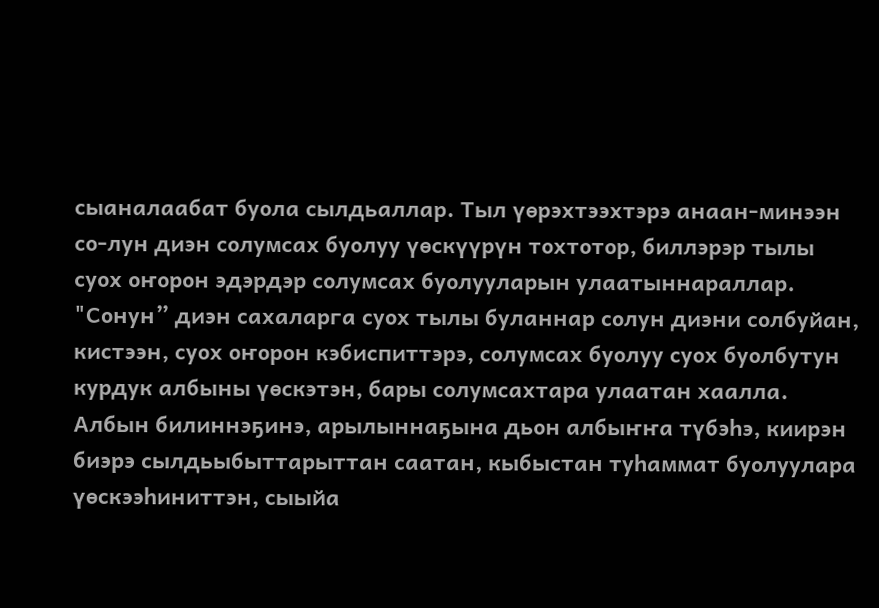сыаналаабат буола сылдьаллар. Тыл үөрэхтээхтэрэ анаан-минээн со-лун диэн солумсах буолуу үөскүүрүн тохтотор, биллэрэр тылы суох оҥорон эдэрдэр солумсах буолууларын улаатыннараллар. "Сонун” диэн сахаларга суох тылы буланнар солун диэни солбуйан, кистээн, суох оҥорон кэбиспиттэрэ, солумсах буолуу суох буолбутун курдук албыны үөскэтэн, бары солумсахтара улаатан хаалла. Албын билиннэҕинэ, арылыннаҕына дьон албыҥҥа түбэһэ, киирэн биэрэ сылдьыбыттарыттан саатан, кыбыстан туһаммат буолуулара үөскээһиниттэн, сыыйа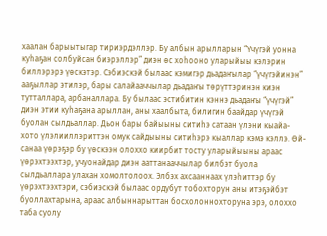хаалан барыытыгар тириэрдэллэр. Бу албын арылларын “Үчүгэй уонна куһаҕан солбуйсан биэрэллэр” диэн өс хоһооно уларыйыы кэлэрин биллэрэрэ үөскэтэр. Сэбиэскэй былаас кэмигэр дьадаҥылар “үчүгэйинэн” ааҕыллар этилэр, бары салайааччылар дьадаҥы төрүттэринэн киэн тутталлара, арбаналлара. Бу былаас эстибитин кэннэ дьадаҥы “үчүгэй” диэн этии куһаҕана арыллан, аны хаалбыта, билигин баайдар үчүгэй буолан сылдьаллар. Дьон бары байыыны ситиһэ сатаан үлэни кыайа-хото үлэлииллэриттэн омук сайдыыны ситиһэрэ кыаллар кэмэ кэллэ. Өй-санаа үөрэҕэр бу үөскээн олоххо киирбит тосту уларыйыыны араас үөрэхтээхтэр, учуонайдар диэн ааттанааччылар билбэт буола сылдьаллара улахан хомолтолоох. Элбэх ахсааннаах үлэһиттэр бу үөрэхтээхтэри, сэбиэскэй былаас ордубут тобохторун аны итэҕэйбэт буоллахтарына, араас албыннарыттан босхолоннохторуна эрэ, олоххо таба суолу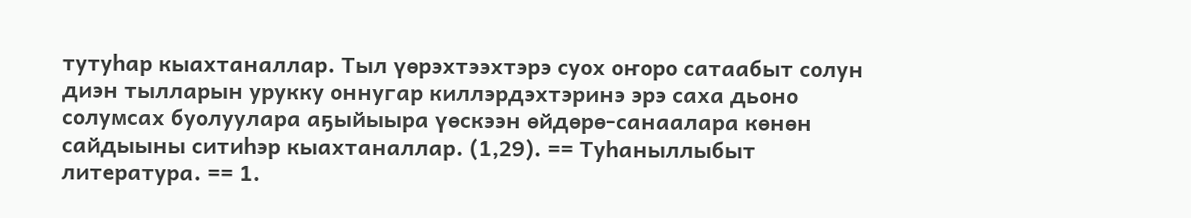тутуһар кыахтаналлар. Тыл үөрэхтээхтэрэ суох оҥоро сатаабыт солун диэн тылларын урукку оннугар киллэрдэхтэринэ эрэ саха дьоно солумсах буолуулара аҕыйыыра үөскээн өйдөрө-санаалара көнөн сайдыыны ситиһэр кыахтаналлар. (1,29). == Туһаныллыбыт литература. == 1.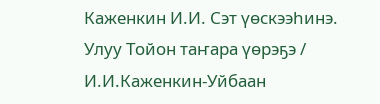Каженкин И.И. Сэт үөскээһинэ. Улуу Тойон таҥара үөрэҕэ / И.И.Каженкин-Уйбаан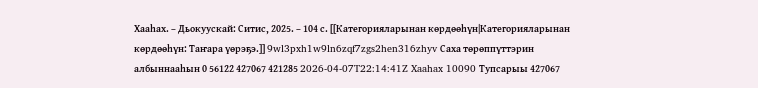Хааһах. – Дьокуускай: Ситис, 2025. – 104 с. [[Категорияларынан көрдөөһүн|Категорияларынан көрдөөһүн: Таҥара үөрэҕэ.]] 9wl3pxh1w9ln6zqf7zgs2hen316zhyv Саха төрөппүттэрин албыннааһын 0 56122 427067 421285 2026-04-07T22:14:41Z Xaahax 10090 Тупсарыы 427067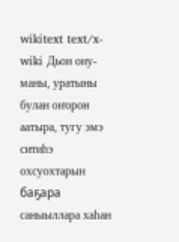wikitext text/x-wiki Дьон ону-маны, уратыны булан оҥорон аатыра, тугу эмэ ситиһэ охсуохтарын баҕара саныыллара хаһан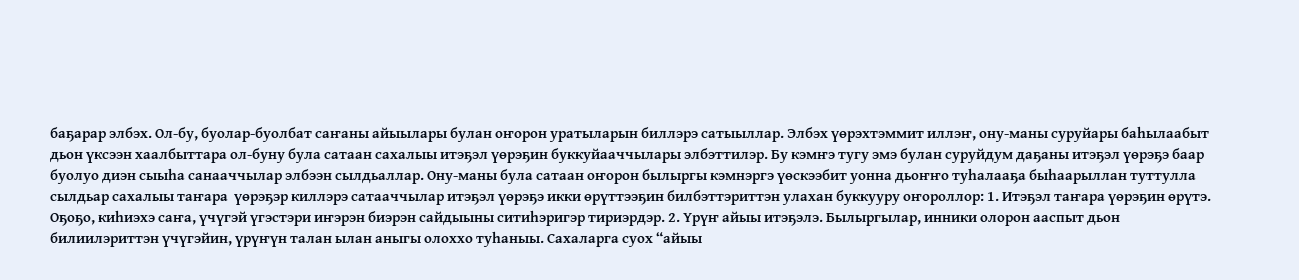баҕарар элбэх. Ол-бу, буолар-буолбат саҥаны айыылары булан оҥорон уратыларын биллэрэ сатыыллар. Элбэх үөрэхтэммит иллэҥ, ону-маны суруйары баһылаабыт дьон үксээн хаалбыттара ол-буну була сатаан сахалыы итэҕэл үөрэҕин буккуйааччылары элбэттилэр. Бу кэмҥэ тугу эмэ булан суруйдум даҕаны итэҕэл үөрэҕэ баар буолуо диэн сыыһа санааччылар элбээн сылдьаллар. Ону-маны була сатаан оҥорон былыргы кэмнэргэ үөскээбит уонна дьоҥҥо туһалааҕа быһаарыллан туттулла сылдьар сахалыы таҥара  үөрэҕэр киллэрэ сатааччылар итэҕэл үөрэҕэ икки өрүттээҕин билбэттэриттэн улахан буккууру оҥороллор: 1. Итэҕэл таҥара үөрэҕин өрүтэ. Оҕоҕо, киһиэхэ саҥа, үчүгэй үгэстэри иҥэрэн биэрэн сайдыыны ситиһэригэр тириэрдэр. 2. Үрүҥ айыы итэҕэлэ. Былыргылар, инники олорон ааспыт дьон билиилэриттэн үчүгэйин, үрүҥүн талан ылан аныгы олоххо туһаныы. Сахаларга суох “айыы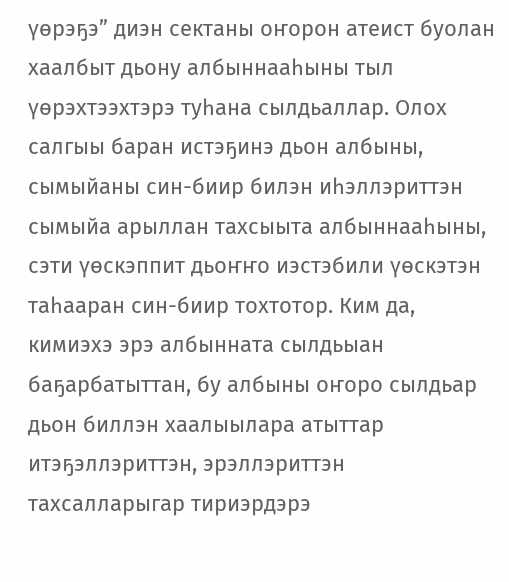үөрэҕэ” диэн сектаны оҥорон атеист буолан хаалбыт дьону албыннааһыны тыл үөрэхтээхтэрэ туһана сылдьаллар. Олох салгыы баран истэҕинэ дьон албыны, сымыйаны син-биир билэн иһэллэриттэн сымыйа арыллан тахсыыта албыннааһыны, сэти үөскэппит дьоҥҥо иэстэбили үөскэтэн таһааран син-биир тохтотор. Ким да, кимиэхэ эрэ албынната сылдьыан баҕарбатыттан, бу албыны оҥоро сылдьар дьон биллэн хаалыылара атыттар итэҕэллэриттэн, эрэллэриттэн тахсалларыгар тириэрдэрэ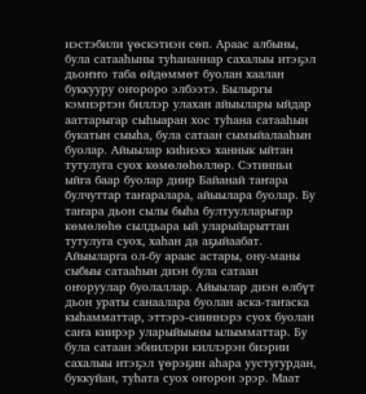иэстэбили үөскэтиэн сөп. Араас албыны, була сатааһыны туһананнар сахалыы итэҕэл дьоҥҥо таба өйдөммөт буолан хаалан буккууру оҥороро элбээтэ. Былыргы кэмнэртэн биллэр улахан айыылары ыйдар ааттарыгар сыһыаран хос туһана сатааһын букатын сыыһа, була сатаан сымыйалааһын буолар. Айыылар киһиэхэ ханнык ыйтан тутулуга суох көмөлөһөллөр. Сэтинньи ыйга баар буолар диир Байанай таҥара булчуттар таҥаралара, айыылара буолар. Бу таҥара дьон сылы быһа бултуулларыгар көмөлөһө сылдьара ый уларыйарыттан тутулуга суох, хаһан да аҕыйаабат. Айыыларга ол-бу араас астары, ону-маны сыбыы сатааһын диэн була сатаан оҥоруулар буолаллар. Айыылар диэн өлбүт дьон ураты санаалара буолан аска-таҥаска кыһамматтар, эттэрэ-сииннэрэ суох буолан саҥа киирэр уларыйыыны ылымматтар. Бу була сатаан эбиилэри киллэрэн биэрии сахалыы итэҕэл үөрэҕин аһара уустугурдан, буккуйан, туһата суох оҥорон эрэр. Маат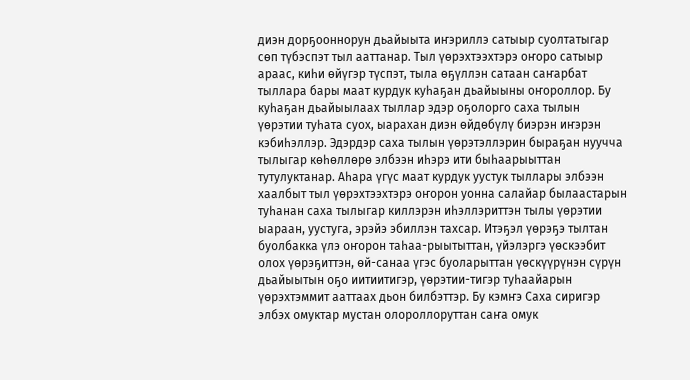диэн дорҕооннорун дьайыыта иҥэриллэ сатыыр суолтатыгар сөп түбэспэт тыл ааттанар. Тыл үөрэхтээхтэрэ оҥоро сатыыр араас, киһи өйүгэр түспэт, тыла өҕүллэн сатаан саҥарбат тыллара бары маат курдук куһаҕан дьайыыны оҥороллор. Бу куһаҕан дьайыылаах тыллар эдэр оҕолорго саха тылын үөрэтии туһата суох, ыарахан диэн өйдөбүлү биэрэн иҥэрэн кэбиһэллэр. Эдэрдэр саха тылын үөрэтэллэрин быраҕан нуучча тылыгар көһөллөрө элбээн иһэрэ ити быһаарыыттан тутулуктанар. Аһара үгүс маат курдук уустук тыллары элбээн хаалбыт тыл үөрэхтээхтэрэ оҥорон уонна салайар былаастарын туһанан саха тылыгар киллэрэн иһэллэриттэн тылы үөрэтии ыараан, уустуга, эрэйэ эбиллэн тахсар. Итэҕэл үөрэҕэ тылтан буолбакка үлэ оҥорон таһаа-рыытыттан, үйэлэргэ үөскээбит олох үөрэҕиттэн, өй-санаа үгэс буоларыттан үөскүүрүнэн сүрүн дьайыытын оҕо иитиитигэр, үөрэтии-тигэр туһаайарын үөрэхтэммит ааттаах дьон билбэттэр. Бу кэмҥэ Саха сиригэр элбэх омуктар мустан олороллоруттан саҥа омук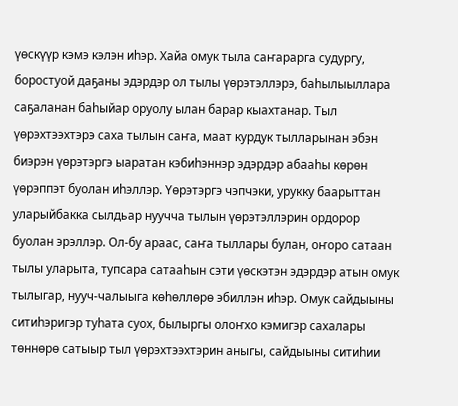үөскүүр кэмэ кэлэн иһэр. Хайа омук тыла саҥарарга судургу, боростуой даҕаны эдэрдэр ол тылы үөрэтэллэрэ, баһылыыллара саҕаланан баһыйар оруолу ылан барар кыахтанар. Тыл үөрэхтээхтэрэ саха тылын саҥа, маат курдук тылларынан эбэн биэрэн үөрэтэргэ ыаратан кэбиһэннэр эдэрдэр абааһы көрөн үөрэппэт буолан иһэллэр. Үөрэтэргэ чэпчэки, урукку баарыттан уларыйбакка сылдьар нуучча тылын үөрэтэллэрин ордорор буолан эрэллэр. Ол-бу араас, саҥа тыллары булан, оҥоро сатаан тылы уларыта, тупсара сатааһын сэти үөскэтэн эдэрдэр атын омук тылыгар, нууч-чалыыга көһөллөрө эбиллэн иһэр. Омук сайдыыны ситиһэригэр туһата суох, былыргы олоҥхо кэмигэр сахалары төннөрө сатыыр тыл үөрэхтээхтэрин аныгы, сайдыыны ситиһии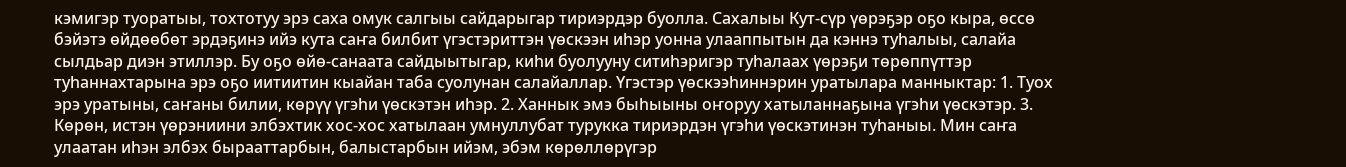кэмигэр туоратыы, тохтотуу эрэ саха омук салгыы сайдарыгар тириэрдэр буолла. Сахалыы Кут-сүр үөрэҕэр оҕо кыра, өссө бэйэтэ өйдөөбөт эрдэҕинэ ийэ кута саҥа билбит үгэстэриттэн үөскээн иһэр уонна улааппытын да кэннэ туһалыы, салайа сылдьар диэн этиллэр. Бу оҕо өйө-санаата сайдыытыгар, киһи буолууну ситиһэригэр туһалаах үөрэҕи төрөппүттэр туһаннахтарына эрэ оҕо иитиитин кыайан таба суолунан салайаллар. Үгэстэр үөскээһиннэрин уратылара манныктар: 1. Туох эрэ уратыны, саҥаны билии, көрүү үгэһи үөскэтэн иһэр. 2. Ханнык эмэ быһыыны оҥоруу хатыланнаҕына үгэһи үөскэтэр. 3. Көрөн, истэн үөрэниини элбэхтик хос-хос хатылаан умнуллубат турукка тириэрдэн үгэһи үөскэтинэн туһаныы. Мин саҥа улаатан иһэн элбэх бырааттарбын, балыстарбын ийэм, эбэм көрөллөрүгэр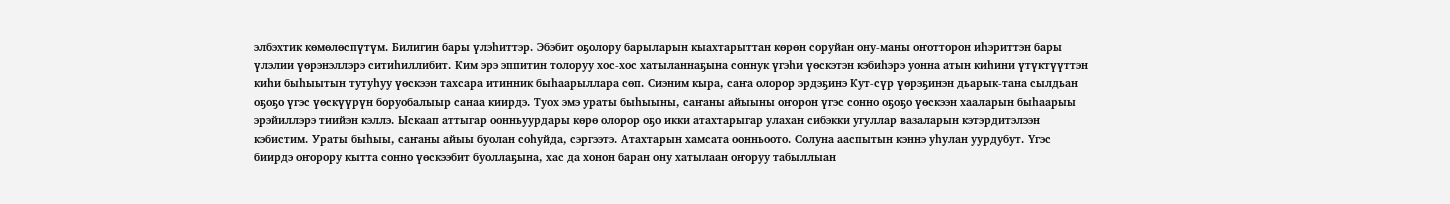элбэхтик көмөлөспүтүм. Билигин бары үлэһиттэр. Эбэбит оҕолору барыларын кыахтарыттан көрөн соруйан ону-маны оҥотторон иһэриттэн бары үлэлии үөрэнэллэрэ ситиһиллибит. Ким эрэ эппитин толоруу хос-хос хатыланнаҕына соннук үгэһи үөскэтэн кэбиһэрэ уонна атын киһини үтүктүүттэн киһи быһыытын тутуһуу үөскээн тахсара итинник быһаарыллара сөп. Сиэним кыра, саҥа олорор эрдэҕинэ Кут-сүр үөрэҕинэн дьарык-тана сылдьан оҕоҕо үгэс үөскүүрүн боруобалыыр санаа киирдэ. Туох эмэ ураты быһыыны, саҥаны айыыны оҥорон үгэс сонно оҕоҕо үөскээн хааларын быһаарыы эрэйиллэрэ тиийэн кэллэ. Ыскаап аттыгар оонньуурдары көрө олорор оҕо икки атахтарыгар улахан сибэкки угуллар вазаларын кэтэрдитэлээн кэбистим. Ураты быһыы, саҥаны айыы буолан соһуйда, сэргээтэ. Атахтарын хамсата оонньоото. Солуна ааспытын кэннэ уһулан уурдубут. Үгэс биирдэ оҥорору кытта сонно үөскээбит буоллаҕына, хас да хонон баран ону хатылаан оҥоруу табыллыан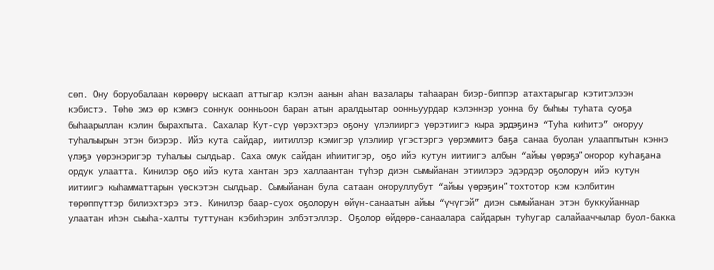сөп. Ону боруобалаан көрөөрү ыскаап аттыгар кэлэн аанын аһан вазалары таһааран биэр-биппэр атахтарыгар кэтитэлээн кэбистэ. Төһө эмэ өр кэмҥэ соннук оонньоон баран атын аралдьытар оонньуурдар кэлэннэр уонна бу быһыы туһата суоҕа быһаарыллан кэлин бырахпыта. Сахалар Кут-сүр үөрэхтэрэ оҕону үлэлииргэ үөрэтиигэ кыра эрдэҕинэ “Туһа киһитэ” оҥоруу туһалыырын этэн биэрэр. Ийэ кута сайдар, иитиллэр кэмигэр үлэлиир үгэстэргэ үөрэммитэ баҕа санаа буолан улааппытын кэннэ үлэҕэ үөрэнэригэр туһалыы сылдьар. Саха омук сайдан иһиитигэр, оҕо ийэ кутун иитиигэ албын “айыы үөрэҕэ” оҥорор куһаҕана ордук улаатта. Кинилэр оҕо ийэ кута хантан эрэ халлаантан түһэр диэн сымыйанан этиилэрэ эдэрдэр оҕолорун ийэ кутун иитиигэ кыһамматтарын үөскэтэн сылдьар. Сымыйанан була сатаан оҥоруллубут “айыы үөрэҕин” тохтотор кэм кэлбитин төрөппүттэр билиэхтэрэ этэ. Кинилэр баар-суох оҕолорун өйүн-санаатын айыы “үчүгэй” диэн сымыйанан этэн буккуйаннар улаатан иһэн сыыһа-халты туттунан кэбиһэрин элбэтэллэр. Оҕолор өйдөрө-санаалара сайдарын туһугар салайааччылар буол-бакка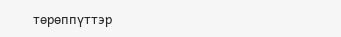төрөппүттэр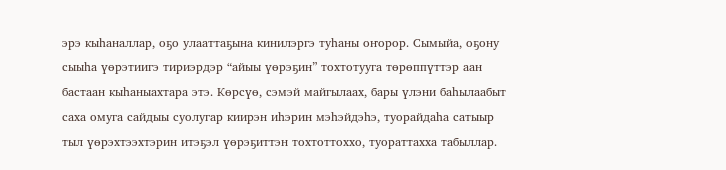эрэ кыһаналлар, оҕо улааттаҕына кинилэргэ туһаны оҥорор. Сымыйа, оҕону сыыһа үөрэтиигэ тириэрдэр “айыы үөрэҕин” тохтотууга төрөппүттэр аан бастаан кыһаныахтара этэ. Көрсүө, сэмэй майгылаах, бары үлэни баһылаабыт саха омуга сайдыы суолугар киирэн иһэрин мэһэйдэһэ, туорайдаһа сатыыр тыл үөрэхтээхтэрин итэҕэл үөрэҕиттэн тохтоттоххо, туораттахха табыллар.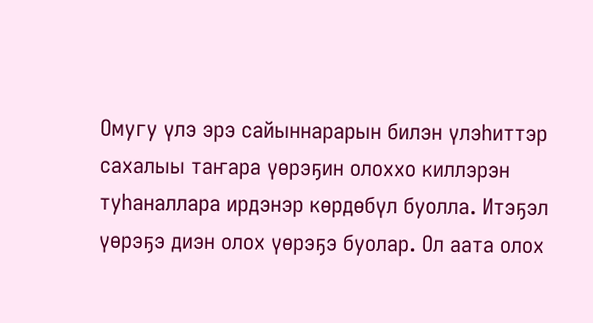Омугу үлэ эрэ сайыннарарын билэн үлэһиттэр сахалыы таҥара үөрэҕин олоххо киллэрэн туһаналлара ирдэнэр көрдөбүл буолла. Итэҕэл үөрэҕэ диэн олох үөрэҕэ буолар. Ол аата олох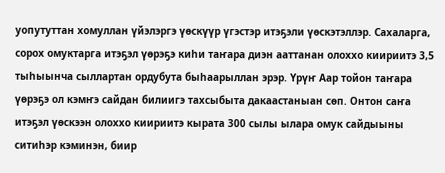уопутуттан хомуллан үйэлэргэ үөскүүр үгэстэр итэҕэли үөскэтэллэр. Сахаларга, сорох омуктарга итэҕэл үөрэҕэ киһи таҥара диэн ааттанан олоххо киириитэ 3,5 тыһыынча сыллартан ордубута быһаарыллан эрэр. Үрүҥ Аар тойон таҥара үөрэҕэ ол кэмҥэ сайдан билиигэ тахсыбыта дакаастаныан сөп. Онтон саҥа итэҕэл үөскээн олоххо киириитэ кырата 300 сылы ылара омук сайдыыны ситиһэр кэминэн, биир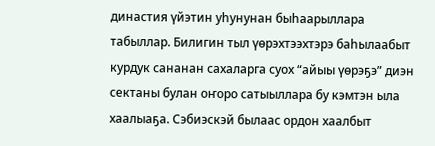династия үйэтин уһунунан быһаарыллара табыллар. Билигин тыл үөрэхтээхтэрэ баһылаабыт курдук сананан сахаларга суох “айыы үөрэҕэ” диэн сектаны булан оҥоро сатыыллара бу кэмтэн ыла хаалыаҕа. Сэбиэскэй былаас ордон хаалбыт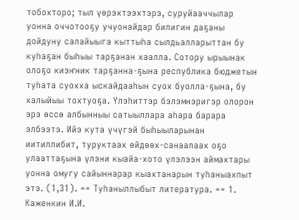тобохторо; тыл үөрэхтээхтэрэ, суруйааччылар уонна оччотооҕу учуонайдар билигин даҕаны дойдуну салайыыга кыттыһа сылдьалларыттан бу куһаҕан быһыы тарҕанан хаалла. Сотору ырыынак олоҕо киэҥник тарҕанна-ҕына республика бюджетын туһата суохха ыскайдааһын суох буолла-ҕына, бу халыйыы тохтуоҕа. Үлэһиттэр бэлэмнэригэр олорон эрэ өссө албынныы сатыыллара аһара барара элбээтэ. Ийэ кута үчүгэй быһыыларынан иитиллибит, туруктаах өйдөөх-санаалаах оҕо улааттаҕына үлэни кыайа-хото үлэлээн аймахтары уонна омугу сайыннарар кыахтанарын туһаныахпыт этэ. (1,31). == Туһаныллыбыт литература. == 1. Каженкин И.И.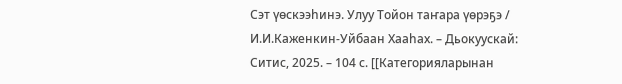Сэт үөскээһинэ. Улуу Тойон таҥара үөрэҕэ / И.И.Каженкин-Уйбаан Хааһах. – Дьокуускай: Ситис, 2025. – 104 с. [[Категорияларынан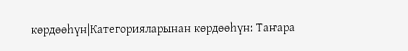көрдөөһүн|Категорияларынан көрдөөһүн: Таҥара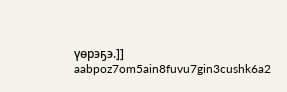үөрэҕэ.]] aabpoz7om5ain8fuvu7gin3cushk6a2